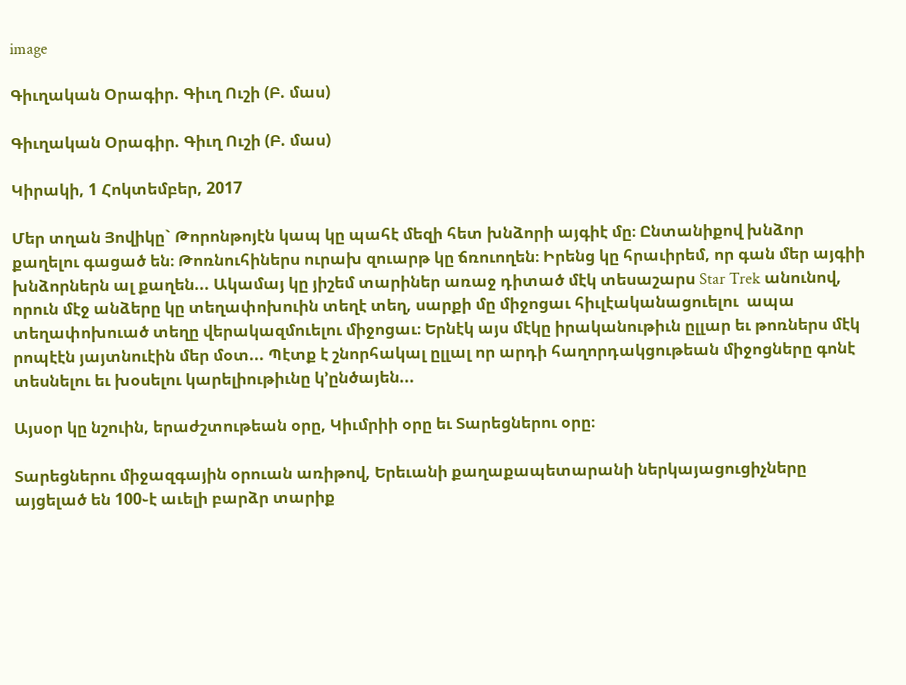image

Գիւղական Օրագիր. Գիւղ Ուշի (Բ. մաս)

Գիւղական Օրագիր. Գիւղ Ուշի (Բ. մաս)

Կիրակի, 1 Հոկտեմբեր, 2017

Մեր տղան Յովիկը` Թորոնթոյէն կապ կը պահէ մեզի հետ խնձորի այգիէ մը։ Ընտանիքով խնձոր քաղելու գացած են։ Թոռնուհիներս ուրախ զուարթ կը ճռուողեն։ Իրենց կը հրաւիրեմ, որ գան մեր այգիի խնձորներն ալ քաղեն... Ակամայ կը յիշեմ տարիներ առաջ դիտած մէկ տեսաշարս Star Trek անունով, որուն մէջ անձերը կը տեղափոխուին տեղէ տեղ, սարքի մը միջոցաւ հիւլէականացուելու  ապա տեղափոխուած տեղը վերակազմուելու միջոցաւ։ Երնէկ այս մէկը իրականութիւն ըլլար եւ թոռներս մէկ րոպէէն յայտնուէին մեր մօտ... Պէտք է շնորհակալ ըլլալ որ արդի հաղորդակցութեան միջոցները գոնէ տեսնելու եւ խօսելու կարելիութիւնը կ’ընծայեն...

Այսօր կը նշուին, երաժշտութեան օրը, Կիւմրիի օրը եւ Տարեցներու օրը։

Տարեցներու միջազգային օրուան առիթով, Երեւանի քաղաքապետարանի ներկայացուցիչները այցելած են 100֊է աւելի բարձր տարիք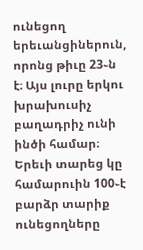ունեցող երեւանցիներուն, որոնց թիւը 23֊ն է։ Այս լուրը երկու խրախուսիչ բաղադրիչ ունի ինծի համար։ Երեւի տարեց կը համարուին 100֊է բարձր տարիք ունեցողները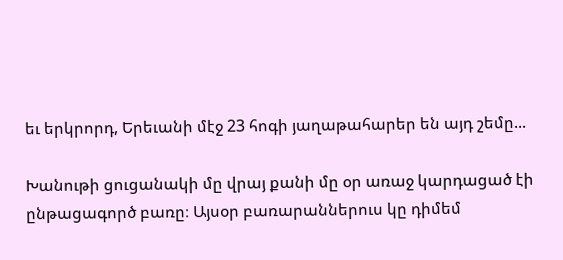եւ երկրորդ, Երեւանի մէջ 23 հոգի յաղաթահարեր են այդ շեմը...

Խանութի ցուցանակի մը վրայ քանի մը օր առաջ կարդացած էի ընթացագործ բառը։ Այսօր բառարաններուս կը դիմեմ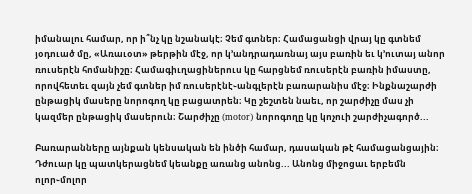իմանալու համար, որ ի՞նչ կը նշանակէ։ Չեմ գտներ։ Համացանցի վրայ կը գտնեմ յօդուած մը, «Առաւօտ» թերթին մէջ, որ կ’անդրադառնայ այս բառին եւ կ’ուտայ անոր ռուսերէն հոմանիշը։ Համագիւղացիներուս կը հարցնեմ ռուսերէն բառին իմաստը, որովհետեւ զայն չեմ գտներ իմ ռուսերէնէ֊անգլերէն բառարանիս մէջ։ Ինքնաշարժի ընթացիկ մասերը նորոգող կը բացատրեն։ Կը շեշտեն նաեւ, որ շարժիչը մաս չի կազմեր ընթացիկ մասերուն։ Շարժիչը (motor) նորոգողը կը կոչուի շարժիչագործ...

Բառարանները այնքան կենսական են ինծի համար, դասական թէ համացանցային։ Դժուար կը պատկերացնեմ կեանքը առանց անոնց... Անոնց միջոցաւ երբեմն ոլոր֊մոլոր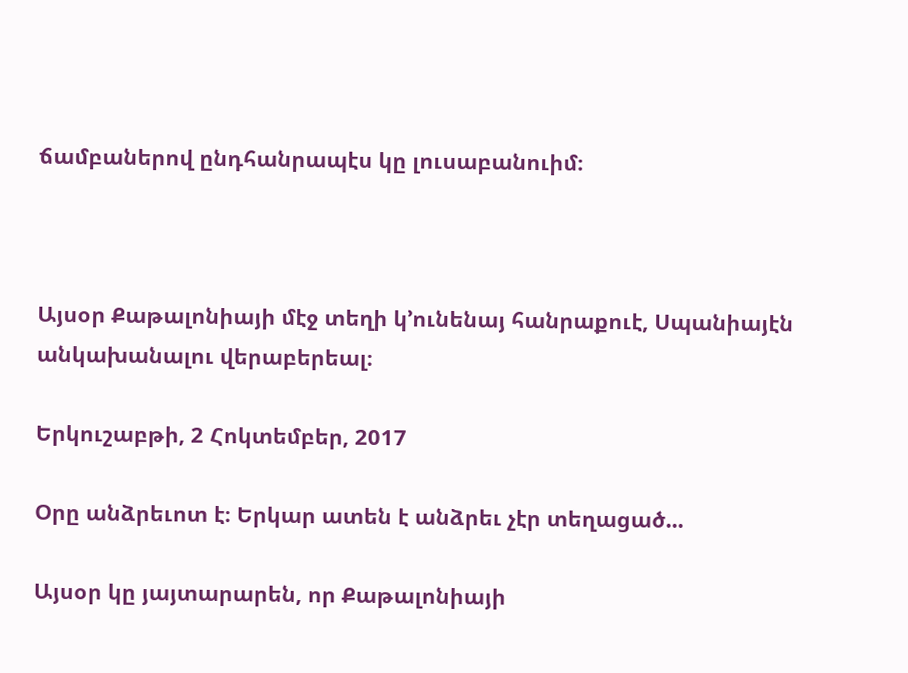ճամբաներով ընդհանրապէս կը լուսաբանուիմ։



Այսօր Քաթալոնիայի մէջ տեղի կ’ունենայ հանրաքուէ, Սպանիայէն անկախանալու վերաբերեալ։

Երկուշաբթի, 2 Հոկտեմբեր, 2017

Օրը անձրեւոտ է։ Երկար ատեն է անձրեւ չէր տեղացած...

Այսօր կը յայտարարեն, որ Քաթալոնիայի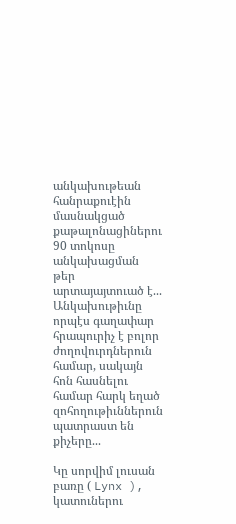անկախութեան հանրաքուէին մասնակցած քաթալոնացիներու 90 տոկոսը անկախացման թեր  արտայայտուած է... Անկախութիւնը որպէս գաղափար հրապուրիչ է բոլոր ժողովուրդներուն համար, սակայն հոն հասնելու համար հարկ եղած զոհողութիւններուն պատրաստ են քիչերը...

Կը սորվիմ լուսան բառը ( Lynx ), կատուներու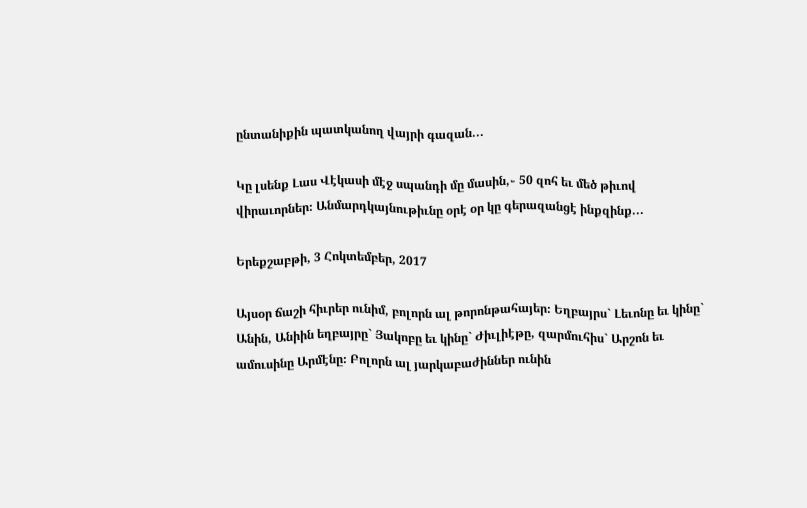ընտանիքին պատկանող վայրի գազան...

Կը լսենք Լաս Վէկասի մէջ սպանդի մը մասին,֊ 50 զոհ եւ մեծ թիւով վիրաւորներ։ Անմարդկայնութիւնը օրէ օր կը գերազանցէ ինքզինք...

Երեքշաբթի, 3 Հոկտեմբեր, 2017

Այսօր ճաշի հիւրեր ունիմ, բոլորն ալ թորոնթահայեր։ Եղբայրս` Լեւոնը եւ կինը` Անին, Անիին եղբայրը` Յակոբը եւ կինը` Ժիւլիէթը, զարմուհիս` Արշոն եւ ամուսինը Արմէնը։ Բոլորն ալ յարկաբաժիններ ունին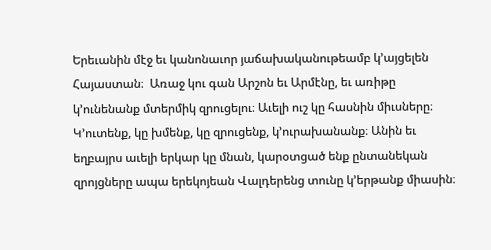Երեւանին մէջ եւ կանոնաւոր յաճախականութեամբ կ’այցելեն Հայաստան։  Առաջ կու գան Արշոն եւ Արմէնը, եւ առիթը կ’ունենանք մտերմիկ զրուցելու։ Աւելի ուշ կը հասնին միւսները։ Կ’ուտենք, կը խմենք, կը զրուցենք, կ’ուրախանանք։ Անին եւ եղբայրս աւելի երկար կը մնան, կարօտցած ենք ընտանեկան զրոյցները ապա երեկոյեան Վալդերենց տունը կ’երթանք միասին։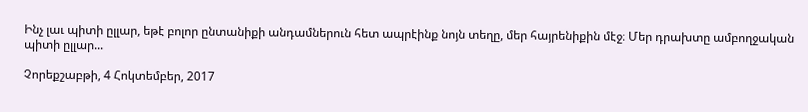Ինչ լաւ պիտի ըլլար, եթէ բոլոր ընտանիքի անդամներուն հետ ապրէինք նոյն տեղը, մեր հայրենիքին մէջ։ Մեր դրախտը ամբողջական պիտի ըլլար...

Չորեքշաբթի, 4 Հոկտեմբեր, 2017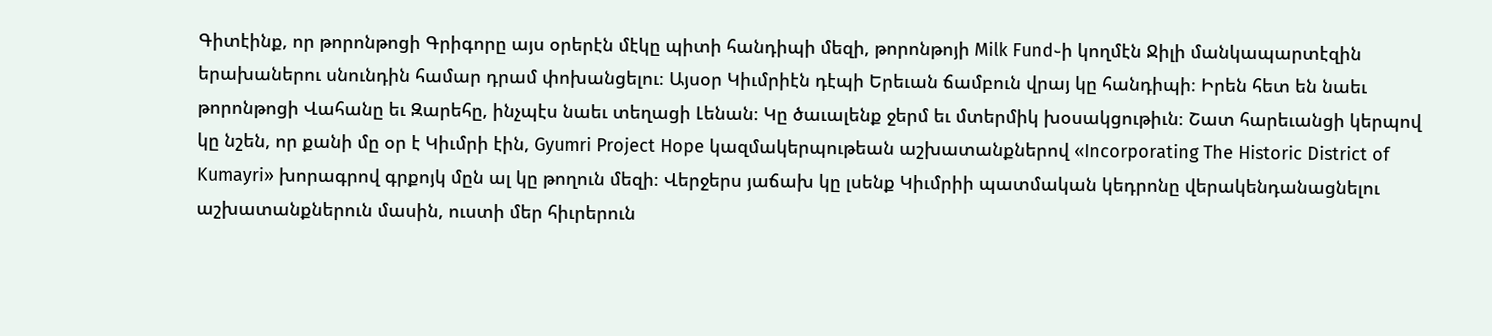Գիտէինք, որ թորոնթոցի Գրիգորը այս օրերէն մէկը պիտի հանդիպի մեզի, թորոնթոյի Milk Fund֊ի կողմէն Ջիլի մանկապարտէզին երախաներու սնունդին համար դրամ փոխանցելու։ Այսօր Կիւմրիէն դէպի Երեւան ճամբուն վրայ կը հանդիպի։ Իրեն հետ են նաեւ թորոնթոցի Վահանը եւ Զարեհը, ինչպէս նաեւ տեղացի Լենան։ Կը ծաւալենք ջերմ եւ մտերմիկ խօսակցութիւն։ Շատ հարեւանցի կերպով կը նշեն, որ քանի մը օր է Կիւմրի էին, Gyumri Project Hope կազմակերպութեան աշխատանքներով «Incorporating The Historic District of Kumayri» խորագրով գրքոյկ մըն ալ կը թողուն մեզի։ Վերջերս յաճախ կը լսենք Կիւմրիի պատմական կեդրոնը վերակենդանացնելու աշխատանքներուն մասին, ուստի մեր հիւրերուն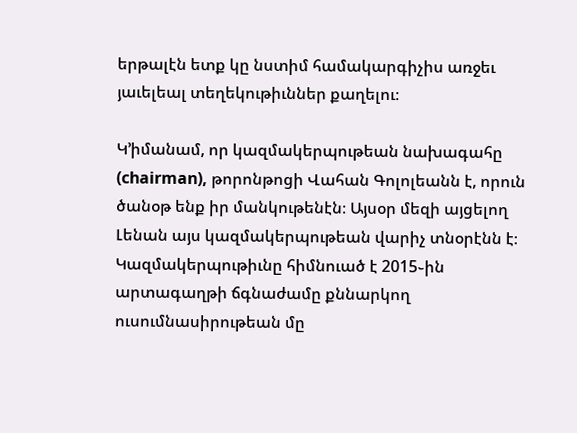երթալէն ետք կը նստիմ համակարգիչիս առջեւ յաւելեալ տեղեկութիւններ քաղելու։

Կ’իմանամ, որ կազմակերպութեան նախագահը (chairman), թորոնթոցի Վահան Գոլոլեանն է, որուն ծանօթ ենք իր մանկութենէն։ Այսօր մեզի այցելող Լենան այս կազմակերպութեան վարիչ տնօրէնն է։ Կազմակերպութիւնը հիմնուած է 2015֊ին արտագաղթի ճգնաժամը քննարկող ուսումնասիրութեան մը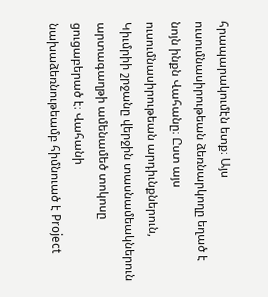հրապարակումէն ետք։ Այս ուսումնասիրութեան ձեռնարկողը եղած է նոյն ինքն Վահանը։ Ըստ այս ուսումնասիրութեան արդիւնքներուն, Կիւմրիի շրջանը վերջին տասնամեակներուն արտագաղթի ամենամեծ տոկոսը ցուցաբերած է։ Վահանի նախաձեռնութեամբ հիմնուած է Project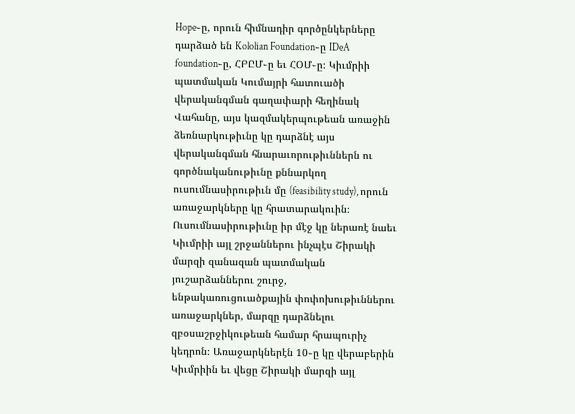Hope֊ը, որուն հիմնադիր գործընկերները դարձած են Kololian Foundation֊ը IDeA foundation֊ը, ՀԲԸՄ֊ը եւ ՀՕՄ֊ը։ Կիւմրիի պատմական Կումայրի հատուածի վերականգման գաղափարի հեղինակ Վահանը, այս կազմակերպութեան առաջին ձեռնարկութիւնը կը դարձնէ այս վերականգման հնարաւորութիւններն ու գործնականութիւնը քննարկող ուսումնասիրութիւն մը (feasibility study), որուն առաջարկները կը հրատարակուին։ Ուսումնասիրութիւնը իր մէջ կը ներառէ նաեւ Կիւմրիի այլ շրջաններու ինչպէս Շիրակի մարզի զանազան պատմական յուշարձաններու շուրջ, ենթակառուցուածքային փոփոխութիւններու առաջարկներ, մարզը դարձնելու  զբօսաշրջիկութեան համար հրապուրիչ կեդրոն։ Առաջարկներէն 10֊ը կը վերաբերին Կիւմրիին եւ վեցը Շիրակի մարզի այլ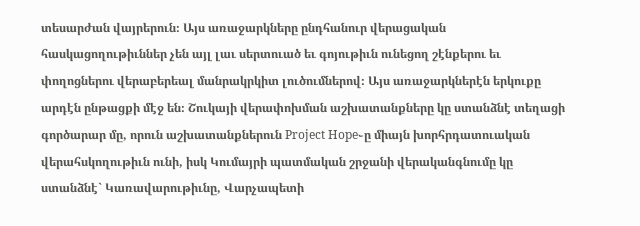տեսարժան վայրերուն։ Այս առաջարկները ընդհանուր վերացական հասկացողութիւններ չեն այլ լաւ սերտուած եւ գոյութիւն ունեցող շէնքերու եւ փողոցներու վերաբերեալ մանրակրկիտ լուծումներով։ Այս առաջարկներէն երկուքը արդէն ընթացքի մէջ են։ Շուկայի վերափոխման աշխատանքները կը ստանձնէ տեղացի գործարար մը, որուն աշխատանքներուն Project Hope֊ը միայն խորհրդատուական վերահսկողութիւն ունի, իսկ Կումայրի պատմական շրջանի վերականգնումը կը ստանձնէ` Կառավարութիւնը, Վարչապետի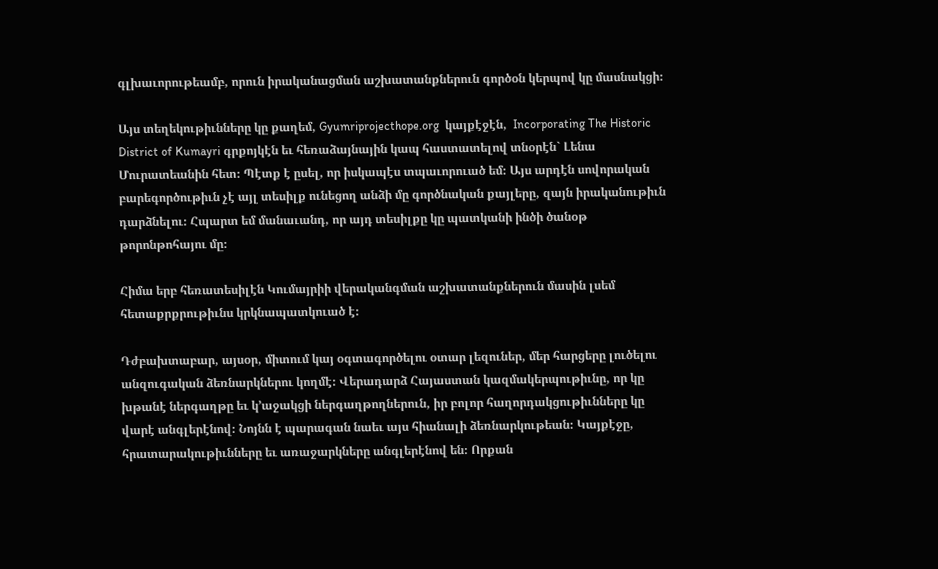գլխաւորութեամբ, որուն իրականացման աշխատանքներուն գործօն կերպով կը մասնակցի։

Այս տեղեկութիւնները կը քաղեմ, Gyumriprojecthope.org  կայքէջէն,  Incorporating The Historic District of Kumayri գրքոյկէն եւ հեռաձայնային կապ հաստատելով տնօրէն` Լենա Մուրատեանին հետ։ Պէտք է ըսել, որ իսկապէս տպաւորուած եմ։ Այս արդէն սովորական բարեգործութիւն չէ այլ տեսիլք ունեցող անձի մը գործնական քայլերը, զայն իրականութիւն դարձնելու։ Հպարտ եմ մանաւանդ, որ այդ տեսիլքը կը պատկանի ինծի ծանօթ թորոնթոհայու մը։

Հիմա երբ հեռատեսիլէն Կումայրիի վերականգման աշխատանքներուն մասին լսեմ հետաքրքրութիւնս կրկնապատկուած է։

Դժբախտաբար, այսօր, միտում կայ օգտագործելու օտար լեզուներ, մեր հարցերը լուծելու անզուգական ձեռնարկներու կողմէ։ Վերադարձ Հայաստան կազմակերպութիւնը, որ կը խթանէ ներգաղթը եւ կ’աջակցի ներգաղթողներուն, իր բոլոր հաղորդակցութիւնները կը վարէ անգլերէնով։ Նոյնն է պարագան նաեւ այս հիանալի ձեռնարկութեան։ Կայքէջը, հրատարակութիւնները եւ առաջարկները անգլերէնով են։ Որքան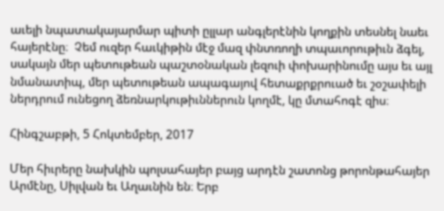աւելի նպատակայարմար պիտի ըլլար անգլերէնին կողքին տեսնել նաեւ հայերէնը։  Չեմ ուզեր հաւկիթին մէջ մազ փնտռողի տպաւորութիւն ձգել, սակայն մեր պետութեան պաշտօնական լեզուի փոխարինումը այս եւ այլ  նմանատիպ, մեր պետութեան ապագայով հետաքրքրուած եւ շօշափելի ներդրում ունեցող ձեռնարկութիւններուն կողմէ, կը մտահոգէ զիս։

Հինգշաբթի, 5 Հոկտեմբեր, 2017

Մեր հիւրերը նախկին պոլսահայեր բայց արդէն շատոնց թորոնթահայեր Արմէնը, Սիլվան եւ Աղաւնին են։ Երբ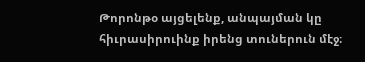Թորոնթօ այցելենք, անպայման կը հիւրասիրուինք իրենց տուներուն մէջ։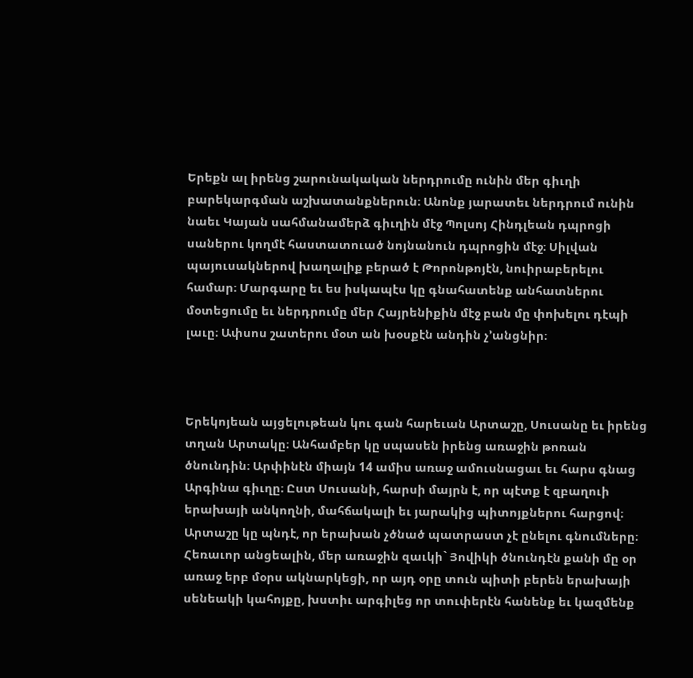Երեքն ալ իրենց շարունակական ներդրումը ունին մեր գիւղի բարեկարգման աշխատանքներուն։ Անոնք յարատեւ ներդրում ունին նաեւ Կայան սահմանամերձ գիւղին մէջ Պոլսոյ Հինդլեան դպրոցի սաներու կողմէ հաստատուած նոյնանուն դպրոցին մէջ։ Սիլվան պայուսակներով խաղալիք բերած է Թորոնթոյէն, նուիրաբերելու համար։ Մարգարը եւ ես իսկապէս կը գնահատենք անհատներու  մօտեցումը եւ ներդրումը մեր Հայրենիքին մէջ բան մը փոխելու դէպի լաւը։ Ափսոս շատերու մօտ ան խօսքէն անդին չ’անցնիր։



Երեկոյեան այցելութեան կու գան հարեւան Արտաշը, Սուսանը եւ իրենց տղան Արտակը։ Անհամբեր կը սպասեն իրենց առաջին թոռան ծնունդին։ Արփինէն միայն 14 ամիս առաջ ամուսնացաւ եւ հարս գնաց Արգինա գիւղը։ Ըստ Սուսանի, հարսի մայրն է, որ պէտք է զբաղուի երախայի անկողնի, մահճակալի եւ յարակից պիտոյքներու հարցով։ Արտաշը կը պնդէ, որ երախան չծնած պատրաստ չէ ընելու գնումները։ Հեռաւոր անցեալին, մեր առաջին զաւկի` Յովիկի ծնունդէն քանի մը օր առաջ երբ մօրս ակնարկեցի, որ այդ օրը տուն պիտի բերեն երախայի սենեակի կահոյքը, խստիւ արգիլեց որ տուփերէն հանենք եւ կազմենք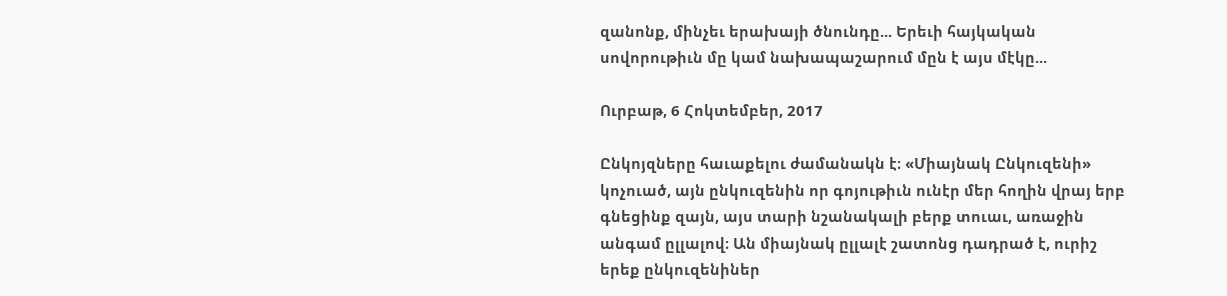զանոնք, մինչեւ երախայի ծնունդը... Երեւի հայկական սովորութիւն մը կամ նախապաշարում մըն է այս մէկը...

Ուրբաթ, 6 Հոկտեմբեր, 2017

Ընկոյզները հաւաքելու ժամանակն է։ «Միայնակ Ընկուզենի» կոչուած, այն ընկուզենին որ գոյութիւն ունէր մեր հողին վրայ երբ գնեցինք զայն, այս տարի նշանակալի բերք տուաւ, առաջին անգամ ըլլալով։ Ան միայնակ ըլլալէ շատոնց դադրած է, ուրիշ երեք ընկուզենիներ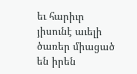եւ հարիւր յիսունէ աւելի ծառեր միացած են իրեն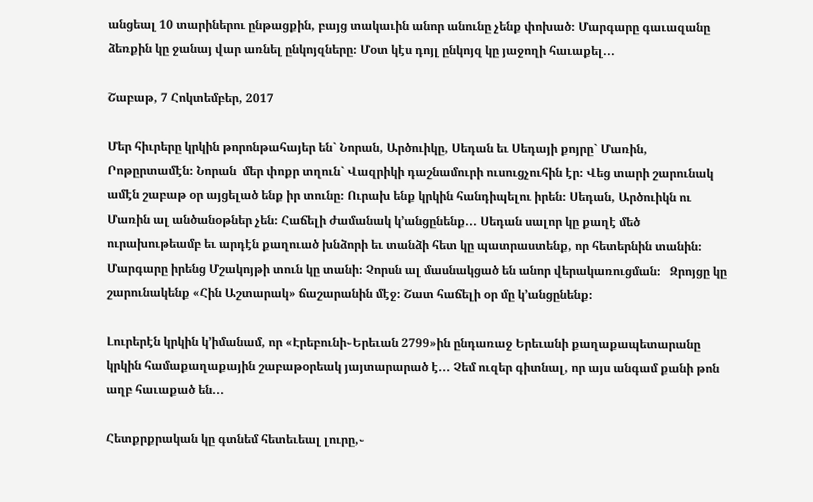անցեալ 10 տարիներու ընթացքին, բայց տակաւին անոր անունը չենք փոխած։ Մարգարը գաւազանը ձեռքին կը ջանայ վար առնել ընկոյզները։ Մօտ կէս դոյլ ընկոյզ կը յաջողի հաւաքել...

Շաբաթ, 7 Հոկտեմբեր, 2017

Մեր հիւրերը կրկին թորոնթահայեր են` Նորան, Արծուիկը, Սեդան եւ Սեդայի քոյրը` Մառին, Րոթըրտամէն։ Նորան  մեր փոքր տղուն` Վազրիկի դաշնամուրի ուսուցչուհին էր։ Վեց տարի շարունակ ամէն շաբաթ օր այցելած ենք իր տունը։ Ուրախ ենք կրկին հանդիպելու իրեն։ Սեդան, Արծուիկն ու Մառին ալ անծանօթներ չեն։ Հաճելի ժամանակ կ’անցընենք... Սեդան սալոր կը քաղէ մեծ ուրախութեամբ եւ արդէն քաղուած խնձորի եւ տանձի հետ կը պատրաստենք, որ հետերնին տանին։ Մարգարը իրենց Մշակոյթի տուն կը տանի։ Չորսն ալ մասնակցած են անոր վերակառուցման։   Զրոյցը կը շարունակենք «Հին Աշտարակ» ճաշարանին մէջ։ Շատ հաճելի օր մը կ’անցընենք։

Լուրերէն կրկին կ’իմանամ, որ «Էրեբունի֊Երեւան 2799»ին ընդառաջ Երեւանի քաղաքապետարանը կրկին համաքաղաքային շաբաթօրեակ յայտարարած է... Չեմ ուզեր գիտնալ, որ այս անգամ քանի թոն աղբ հաւաքած են...

Հետքրքրական կը գտնեմ հետեւեալ լուրը,֊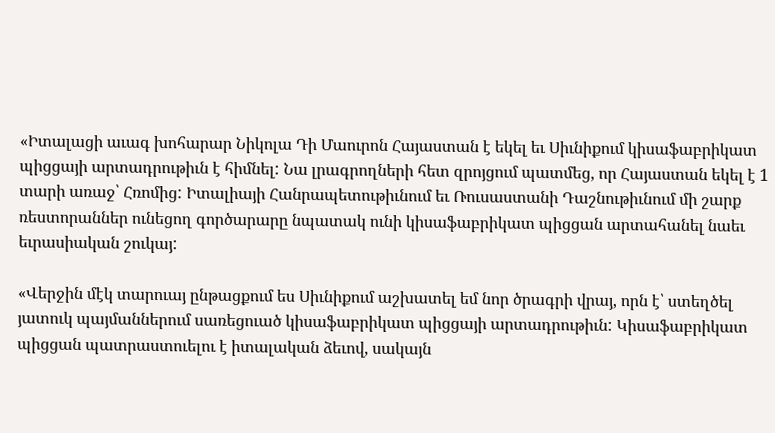«Իտալացի աւագ խոհարար Նիկոլա Դի Մաուրոն Հայաստան է եկել եւ Սիւնիքում կիսաֆաբրիկատ պիցցայի արտադրութիւն է հիմնել: Նա լրագրողների հետ զրոյցում պատմեց, որ Հայաստան եկել է 1 տարի առաջ՝ Հռոմից: Իտալիայի Հանրապետութիւնում եւ Ռուսաստանի Դաշնութիւնում մի շարք ռեստորաններ ունեցող գործարարը նպատակ ունի կիսաֆաբրիկատ պիցցան արտահանել նաեւ եւրասիական շուկայ:

«Վերջին մէկ տարուայ ընթացքում ես Սիւնիքում աշխատել եմ նոր ծրագրի վրայ, որն է՝ ստեղծել յատուկ պայմաններում սառեցուած կիսաֆաբրիկատ պիցցայի արտադրութիւն: Կիսաֆաբրիկատ պիցցան պատրաստուելու է իտալական ձեւով, սակայն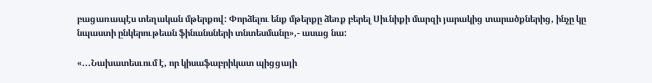բացառապէս տեղական մթերքով: Փորձելու ենք մթերքը ձեռք բերել Սիւնիքի մարզի յարակից տարածքներից, ինչը կը նպաստի ընկերութեան ֆինանսների տնտեսմանը»,- ասաց նա:

«...Նախատեսւում է, որ կիսաֆաբրիկատ պիցցայի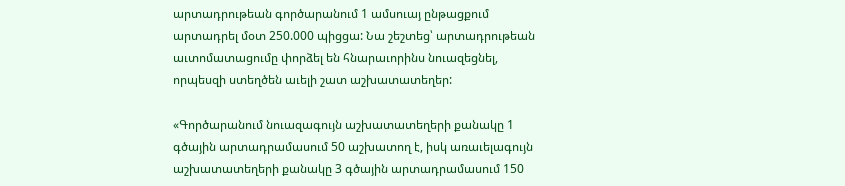արտադրութեան գործարանում 1 ամսուայ ընթացքում արտադրել մօտ 250.000 պիցցա: Նա շեշտեց՝ արտադրութեան աւտոմատացումը փորձել են հնարաւորինս նուազեցնել, որպեսզի ստեղծեն աւելի շատ աշխատատեղեր:

«Գործարանում նուազագույն աշխատատեղերի քանակը 1 գծային արտադրամասում 50 աշխատող է, իսկ առաւելագույն աշխատատեղերի քանակը 3 գծային արտադրամասում 150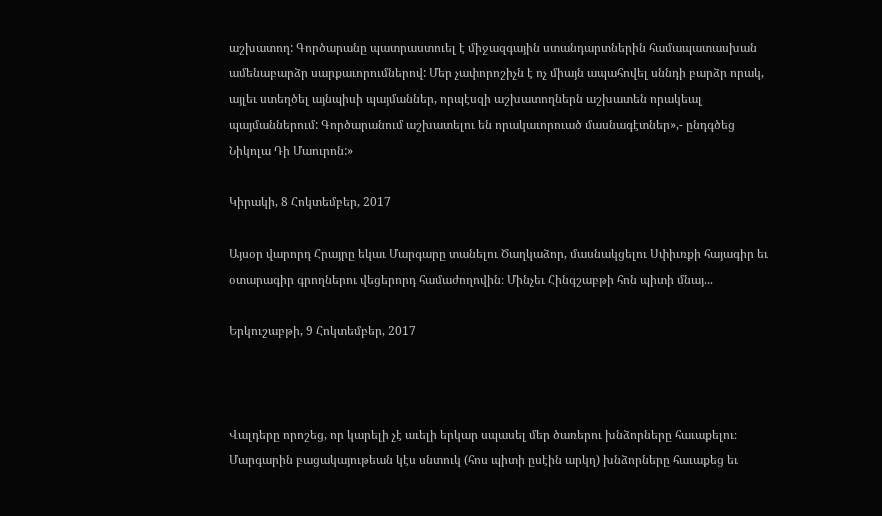աշխատող: Գործարանը պատրաստուել է միջազգային ստանդարտներին համապատասխան ամենաբարձր սարքաւորումներով: Մեր չափորոշիչն է ոչ միայն ապահովել սննդի բարձր որակ, այլեւ ստեղծել այնպիսի պայմաններ, որպէսզի աշխատողներն աշխատեն որակեալ պայմաններում: Գործարանում աշխատելու են որակաւորուած մասնագէտներ»,- ընդգծեց Նիկոլա Դի Մաուրոն:»

Կիրակի, 8 Հոկտեմբեր, 2017

Այսօր վարորդ Հրայրը եկաւ Մարգարը տանելու Ծաղկաձոր, մասնակցելու Սփիւռքի հայագիր եւ օտարագիր գրողներու վեցերորդ համաժողովին։ Մինչեւ Հինգշաբթի հոն պիտի մնայ...

Երկուշաբթի, 9 Հոկտեմբեր, 2017



Վալդերը որոշեց, որ կարելի չէ աւելի երկար սպասել մեր ծառերու խնձորները հաւաքելու։ Մարգարին բացակայութեան կէս սնտուկ (հոս պիտի ըսէին արկղ) խնձորները հաւաքեց եւ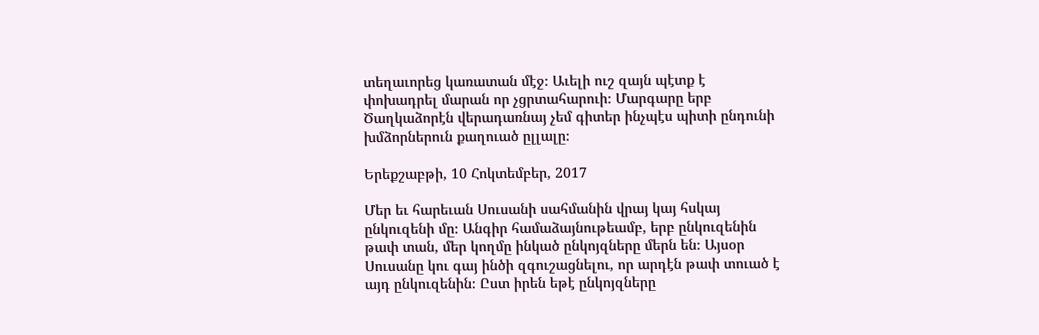տեղաւորեց կառատան մէջ։ Աւելի ուշ զայն պէտք է փոխադրել մարան որ չցրտահարուի։ Մարգարը երբ Ծաղկաձորէն վերադառնայ չեմ գիտեր ինչպէս պիտի ընդունի խմձորներուն քաղուած ըլլալը։

Երեքշաբթի, 10 Հոկտեմբեր, 2017

Մեր եւ հարեւան Սուսանի սահմանին վրայ կայ հսկայ ընկուզենի մը։ Անգիր համաձայնութեամբ, երբ ընկուզենին թափ տան, մեր կողմը ինկած ընկոյզները մերն են։ Այսօր Սուսանը կու գայ ինծի զգուշացնելու, որ արդէն թափ տուած է այդ ընկուզենին։ Ըստ իրեն եթէ ընկոյզները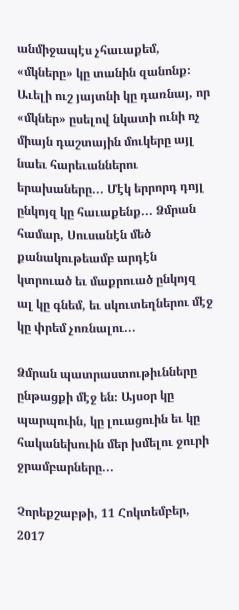անմիջապէս չհաւաքեմ, «մկները» կը տանին զանոնք։ Աւելի ուշ յայտնի կը դառնայ, որ «մկներ» ըսելով նկատի ունի ոչ միայն դաշտային մուկերը այլ նաեւ հարեւաններու երախաները... Մէկ երրորդ դոյլ ընկոյզ կը հաւաքենք... Ձմրան համար, Սուսանէն մեծ քանակութեամբ արդէն կտրուած եւ մաքրուած ընկոյզ ալ կը գնեմ, եւ սկուտեղներու մէջ կը փրեմ չոռնալու...

Ձմրան պատրաստութիւնները ընթացքի մէջ են։ Այսօր կը պարպուին, կը լուացուին եւ կը հականեխուին մեր խմելու ջուրի ջրամբարները...

Չորեքշաբթի, 11 Հոկտեմբեր, 2017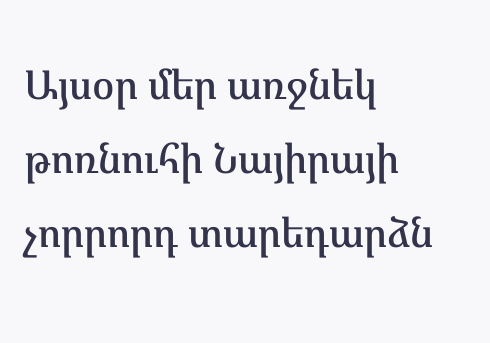Այսօր մեր առջնեկ թոռնուհի Նայիրայի չորրորդ տարեդարձն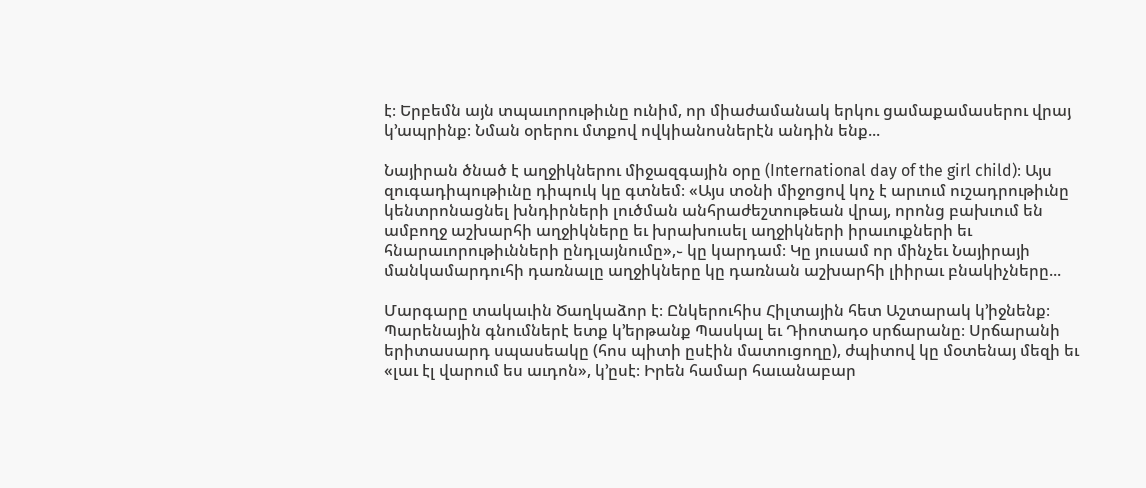է։ Երբեմն այն տպաւորութիւնը ունիմ, որ միաժամանակ երկու ցամաքամասերու վրայ կ’ապրինք։ Նման օրերու մտքով ովկիանոսներէն անդին ենք...

Նայիրան ծնած է աղջիկներու միջազգային օրը (International day of the girl child)։ Այս զուգադիպութիւնը դիպուկ կը գտնեմ։ «Այս տօնի միջոցով կոչ է արւում ուշադրութիւնը կենտրոնացնել խնդիրների լուծման անհրաժեշտութեան վրայ, որոնց բախւում են ամբողջ աշխարհի աղջիկները եւ խրախուսել աղջիկների իրաւուքների եւ հնարաւորութիւնների ընդլայնումը»,֊ կը կարդամ։ Կը յուսամ որ մինչեւ Նայիրայի մանկամարդուհի դառնալը աղջիկները կը դառնան աշխարհի լիիրաւ բնակիչները...

Մարգարը տակաւին Ծաղկաձոր է։ Ընկերուհիս Հիլտային հետ Աշտարակ կ’իջնենք։ Պարենային գնումներէ ետք կ’երթանք Պասկալ եւ Դիոտադօ սրճարանը։ Սրճարանի երիտասարդ սպասեակը (հոս պիտի ըսէին մատուցողը), ժպիտով կը մօտենայ մեզի եւ «լաւ էլ վարում ես աւդոն», կ’ըսէ։ Իրեն համար հաւանաբար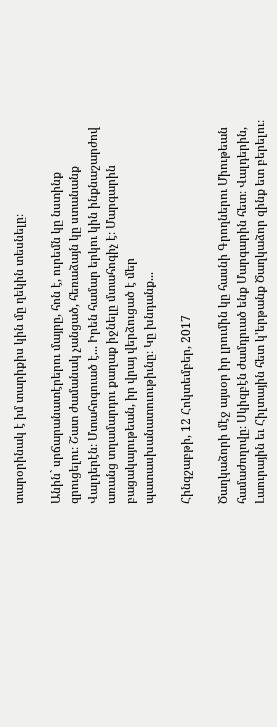տարօրինակ է իմ տարիքիս կին մը ղեկին տեսնելը։

Անին` սրճարանատէրերու մայրը, հոն է, ուրեմն կը նստինք զրուցելու։ Շատ ժամանակ չանցած, հեռաձայն կը ստանանք Վալդերէն։ Մտահոգուած է... Իրեն համար երկու կին ինքնաշարժով առանց տղամարդու քաղաք իջնելը մտահոգիչ է։ Մարգարին բացակայութեան, իր վրայ վերձուցած է մեր պատասխանատուութիւնը։ Կը խնդանք...

Հինգշաբթի, 12 Հոկտեմբեր, 2017

Ծաղկաձորի մէջ այսօր իր լրումին կը հասնի Գրողներու Միութեան համաժողովը։ Սկիզբէն ժամդրւած ենք Մարգարին հետ։ Վալդերին, Լաուրային եւ Հիլտային հետ կ’երթանք Ծաղկաձոր զինք ետ բերելու։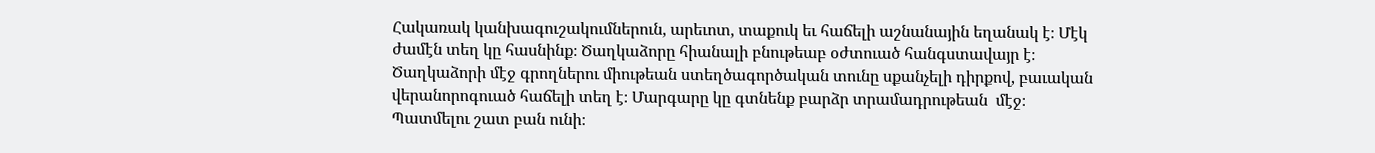Հակառակ կանխագուշակումներուն, արեւոտ, տաքուկ եւ հաճելի աշնանային եղանակ է։ Մէկ ժամէն տեղ կը հասնինք։ Ծաղկաձորը հիանալի բնութեաբ օժտուած հանգստավայր է։ Ծաղկաձորի մէջ գրողներու միութեան ստեղծագործական տունը սքանչելի դիրքով, բաւական վերանորոգուած հաճելի տեղ է։ Մարգարը կը գտնենք բարձր տրամադրութեան  մէջ։ Պատմելու շատ բան ունի։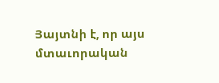Յայտնի է, որ այս մտաւորական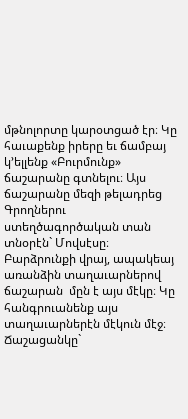մթնոլորտը կարօտցած էր։ Կը հաւաքենք իրերը եւ ճամբայ կ’ելլենք «Բուրմունք» ճաշարանը գտնելու։ Այս ճաշարանը մեզի թելադրեց Գրողներու ստեղծագործական տան տնօրէն` Մովսէսը։ Բարձրունքի վրայ, ապակեայ առանձին տաղաւարներով ճաշարան  մըն է այս մէկը։ Կը հանգրուանենք այս տաղաւարներէն մէկուն մէջ։ Ճաշացանկը`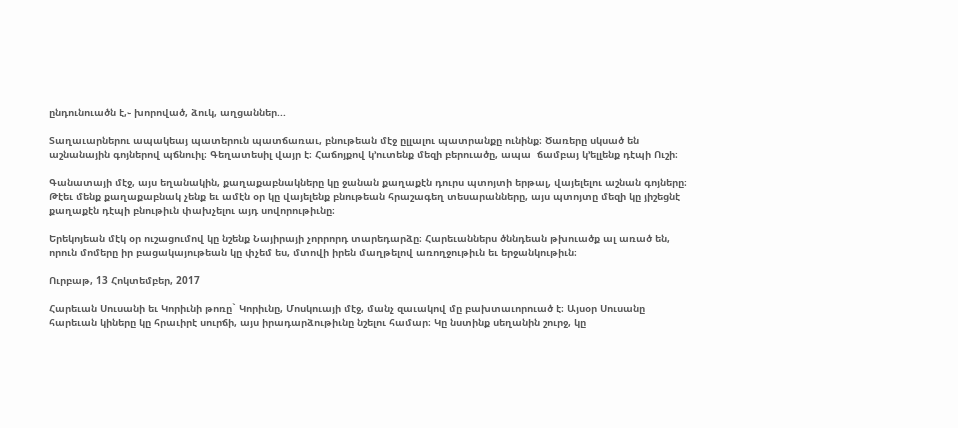ընդունուածն է,֊ խորոված, ձուկ, աղցաններ...

Տաղաւարներու ապակեայ պատերուն պատճառաւ, բնութեան մէջ ըլլալու պատրանքը ունինք։ Ծառերը սկսած են աշնանային գոյներով պճնուիլ։ Գեղատեսիլ վայր է։ Հաճոյքով կ’ուտենք մեզի բերուածը, ապա  ճամբայ կ’ելլենք դէպի Ուշի։

Գանատայի մէջ, այս եղանակին, քաղաքաբնակները կը ջանան քաղաքէն դուրս պտոյտի երթալ, վայելելու աշնան գոյները։ Թէեւ մենք քաղաքաբնակ չենք եւ ամէն օր կը վայելենք բնութեան հրաշագեղ տեսարանները, այս պտոյտը մեզի կը յիշեցնէ քաղաքէն դէպի բնութիւն փախչելու այդ սովորութիւնը։

Երեկոյեան մէկ օր ուշացումով կը նշենք Նայիրայի չորրորդ տարեդարձը։ Հարեւաններս ծննդեան թխուածք ալ առած են, որուն մոմերը իր բացակայութեան կը փչեմ ես, մտովի իրեն մաղթելով առողջութիւն եւ երջանկութիւն։

Ուրբաթ, 13 Հոկտեմբեր, 2017

Հարեւան Սուսանի եւ Կորիւնի թոռը` Կորիւնը, Մոսկուայի մէջ, մանչ զաւակով մը բախտաւորուած է։ Այսօր Սուսանը  հարեւան կիները կը հրաւիրէ սուրճի, այս իրադարձութիւնը նշելու համար։ Կը նստինք սեղանին շուրջ, կը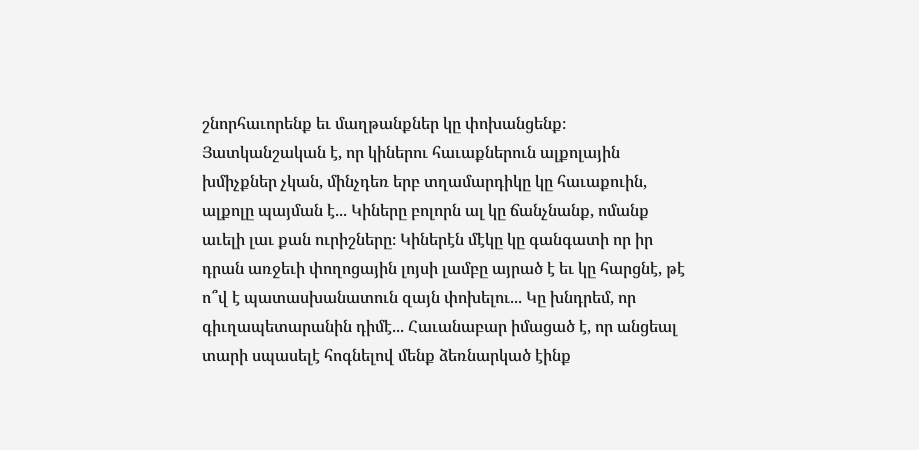շնորհաւորենք եւ մաղթանքներ կը փոխանցենք։ Յատկանշական է, որ կիներու հաւաքներուն ալքոլային խմիչքներ չկան, մինչդեռ երբ տղամարդիկը կը հաւաքուին, ալքոլը պայման է... Կիները բոլորն ալ կը ճանչնանք, ոմանք աւելի լաւ քան ուրիշները։ Կիներէն մէկը կը գանգատի որ իր դրան առջեւի փողոցային լոյսի լամբը այրած է եւ կը հարցնէ, թէ ո՞վ է պատասխանատուն զայն փոխելու... Կը խնդրեմ, որ գիւղապետարանին դիմէ... Հաւանաբար իմացած է, որ անցեալ տարի սպասելէ հոգնելով մենք ձեռնարկած էինք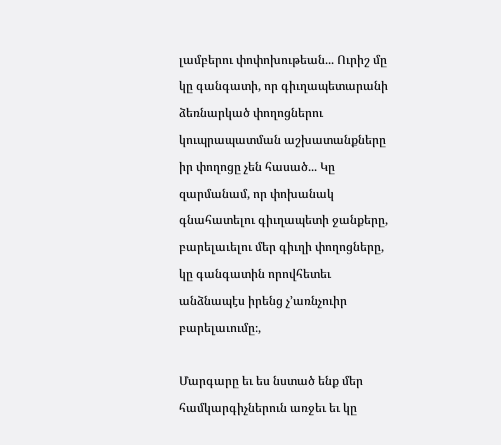լամբերու փոփոխութեան... Ուրիշ մը կը գանգատի, որ գիւղապետարանի ձեռնարկած փողոցներու կուպրապատման աշխատանքները իր փողոցը չեն հասած... Կը զարմանամ, որ փոխանակ գնահատելու գիւղապետի ջանքերը, բարելաւելու մեր գիւղի փողոցները, կը գանգատին որովհետեւ անձնապէս իրենց չ’առնչուիր բարելաւումը։,

Մարգարը եւ ես նստած ենք մեր համկարգիչներուն առջեւ եւ կը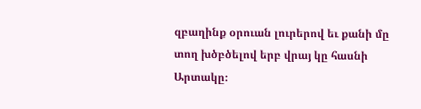զբաղինք օրուան լուրերով եւ քանի մը տող խծբծելով երբ վրայ կը հասնի Արտակը։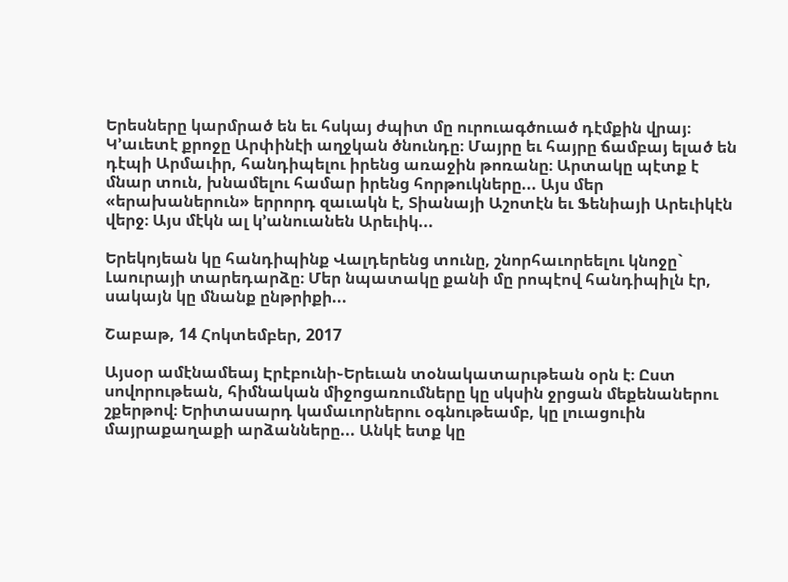Երեսները կարմրած են եւ հսկայ ժպիտ մը ուրուագծուած դէմքին վրայ։ Կ’աւետէ քրոջը Արփինէի աղջկան ծնունդը։ Մայրը եւ հայրը ճամբայ ելած են դէպի Արմաւիր, հանդիպելու իրենց առաջին թոռանը։ Արտակը պէտք է մնար տուն, խնամելու համար իրենց հորթուկները... Այս մեր «երախաներուն» երրորդ զաւակն է, Տիանայի Աշոտէն եւ Ֆենիայի Արեւիկէն վերջ։ Այս մէկն ալ կ’անուանեն Արեւիկ...

Երեկոյեան կը հանդիպինք Վալդերենց տունը, շնորհաւորեելու կնոջը` Լաուրայի տարեդարձը։ Մեր նպատակը քանի մը րոպէով հանդիպիլն էր, սակայն կը մնանք ընթրիքի...

Շաբաթ, 14 Հոկտեմբեր, 2017

Այսօր ամէնամեայ Էրէբունի֊Երեւան տօնակատարւթեան օրն է։ Ըստ սովորութեան, հիմնական միջոցառումները կը սկսին ջրցան մեքենաներու շքերթով։ Երիտասարդ կամաւորներու օգնութեամբ, կը լուացուին մայրաքաղաքի արձանները... Անկէ ետք կը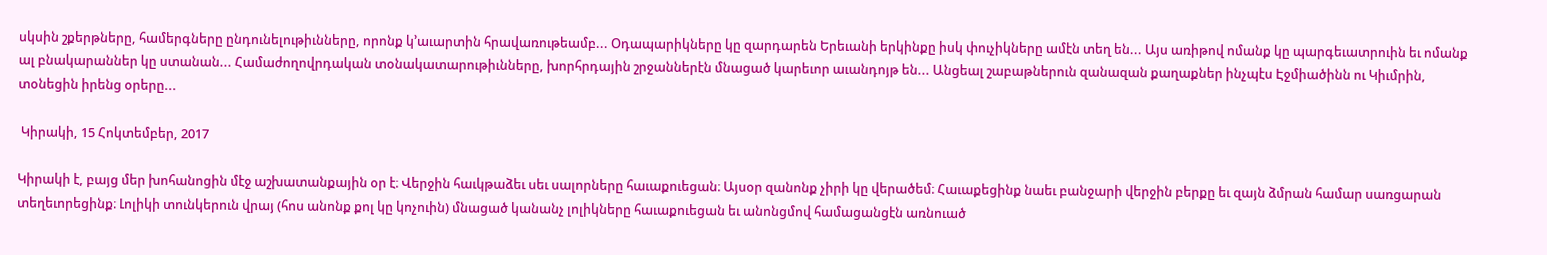սկսին շքերթները, համերգները ընդունելութիւնները, որոնք կ’աւարտին հրավառութեամբ... Օդապարիկները կը զարդարեն Երեւանի երկինքը իսկ փուչիկները ամէն տեղ են... Այս առիթով ոմանք կը պարգեւատրուին եւ ոմանք ալ բնակարաններ կը ստանան... Համաժողովրդական տօնակատարութիւնները, խորհրդային շրջաններէն մնացած կարեւոր աւանդոյթ են... Անցեալ շաբաթներուն զանազան քաղաքներ ինչպէս Էջմիածինն ու Կիւմրին, տօնեցին իրենց օրերը...

 Կիրակի, 15 Հոկտեմբեր, 2017

Կիրակի է, բայց մեր խոհանոցին մէջ աշխատանքային օր է։ Վերջին հաւկթաձեւ սեւ սալորները հաւաքուեցան։ Այսօր զանոնք չիրի կը վերածեմ։ Հաւաքեցինք նաեւ բանջարի վերջին բերքը եւ զայն ձմրան համար սառցարան տեղեւորեցինք։ Լոլիկի տունկերուն վրայ (հոս անոնք քոլ կը կոչուին) մնացած կանանչ լոլիկները հաւաքուեցան եւ անոնցմով համացանցէն առնուած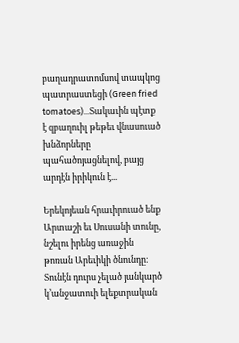բաղադրատոմսով տապկոց պատրաստեցի (Green fried tomatoes)...Տակաւին պէտք է զբաղուիլ թեթեւ վնասուած խնձորները պահածոյացնելով, բայց արդէն իրիկուն է...

Երեկոյեան հրաւիրուած ենք Արտաշի եւ Սուսանի տունը, նշելու իրենց առաջին թոռան Արեւիկի ծնունդը։ Տունէն դուրս չելած յանկարծ կ’անջատուի ելեքտրական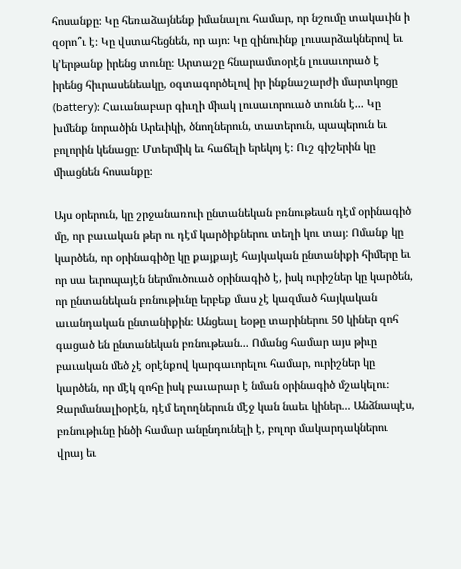հոսանքը։ Կը հեռաձայնենք իմանալու համար, որ նշումը տակաւին ի զօրո՞ւ է։ Կը վստահեցնեն, որ այո։ Կը զինուինք լուսարձակներով եւ կ’երթանք իրենց տունը։ Արտաշը հնարամտօրէն լուսաւորած է իրենց հիւրասենեակը, օգտագործելով իր ինքնաշարժի մարտկոցը (battery)։ Հաւանաբար գիւղի միակ լուսաւորուած տունն է... Կը խմենք նորածին Արեւիկի, ծնողներուն, տատերուն, պապերուն եւ բոլորին կենացը։ Մտերմիկ եւ հաճելի երեկոյ է։ Ուշ գիշերին կը միացնեն հոսանքը։

Այս օրերուն, կը շրջանառուի ընտանեկան բռնութեան դէմ օրինագիծ մը, որ բաւական թեր ու դէմ կարծիքներու տեղի կու տայ։ Ոմանք կը կարծեն, որ օրինագիծը կը քայքայէ հայկական ընտանիքի հիմերը եւ որ սա եւրոպայէն ներմուծուած օրինագիծ է, իսկ ուրիշներ կը կարծեն, որ ընտանեկան բռնութիւնը երբեք մաս չէ կազմած հայկական աւանդական ընտանիքին։ Անցեալ եօթը տարիներու 50 կիներ զոհ գացած են ընտանեկան բռնութեան... Ոմանց համար այս թիւը բաւական մեծ չէ օրէնքով կարգաւորելու համար, ուրիշներ կը կարծեն, որ մէկ զոհը իսկ բաւարար է նման օրինագիծ մշակելու։ Զարմանալիօրէն, դէմ եղողներուն մէջ կան նաեւ կիներ... Անձնապէս, բռնութիւնը ինծի համար անընդունելի է, բոլոր մակարդակներու վրայ եւ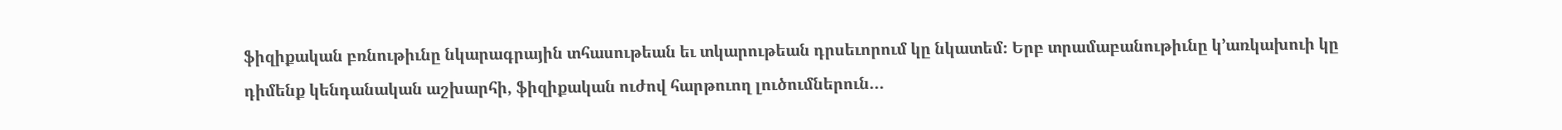ֆիզիքական բռնութիւնը նկարագրային տհասութեան եւ տկարութեան դրսեւորում կը նկատեմ։ Երբ տրամաբանութիւնը կ’առկախուի կը դիմենք կենդանական աշխարհի, ֆիզիքական ուժով հարթուող լուծումներուն...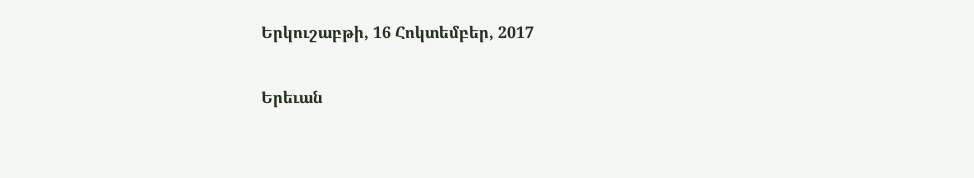Երկուշաբթի, 16 Հոկտեմբեր, 2017

Երեւան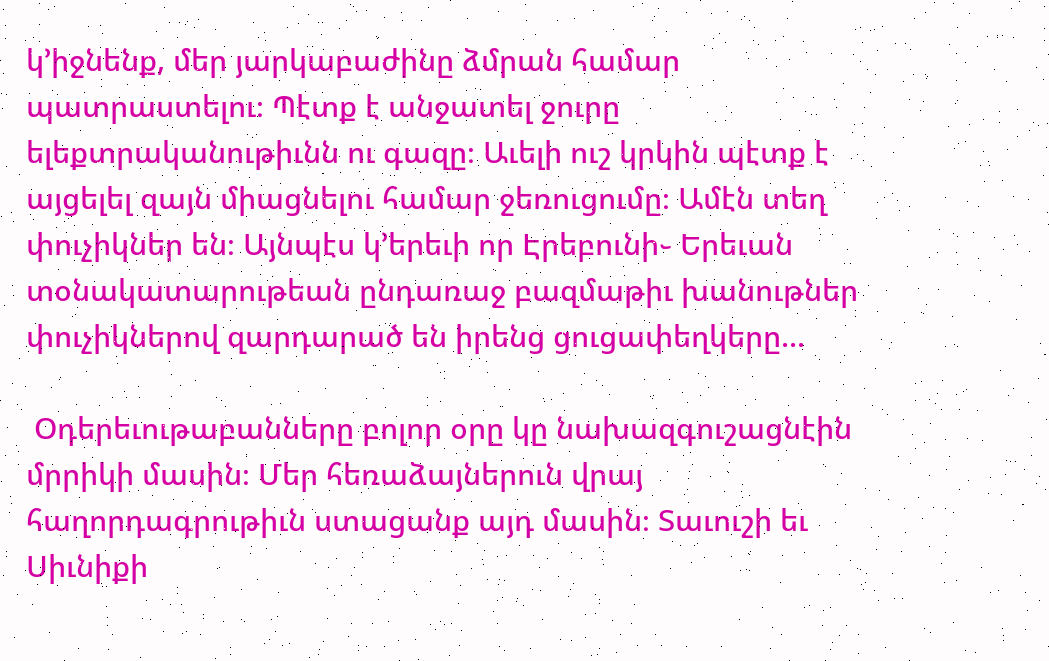կ’իջնենք, մեր յարկաբաժինը ձմրան համար պատրաստելու։ Պէտք է անջատել ջուրը ելեքտրականութիւնն ու գազը։ Աւելի ուշ կրկին պէտք է այցելել զայն միացնելու համար ջեռուցումը։ Ամէն տեղ փուչիկներ են։ Այնպէս կ’երեւի որ Էրեբունի֊ Երեւան տօնակատարութեան ընդառաջ բազմաթիւ խանութներ փուչիկներով զարդարած են իրենց ցուցափեղկերը...

 Օդերեւութաբանները բոլոր օրը կը նախազգուշացնէին մրրիկի մասին։ Մեր հեռաձայներուն վրայ հաղորդագրութիւն ստացանք այդ մասին։ Տաւուշի եւ Սիւնիքի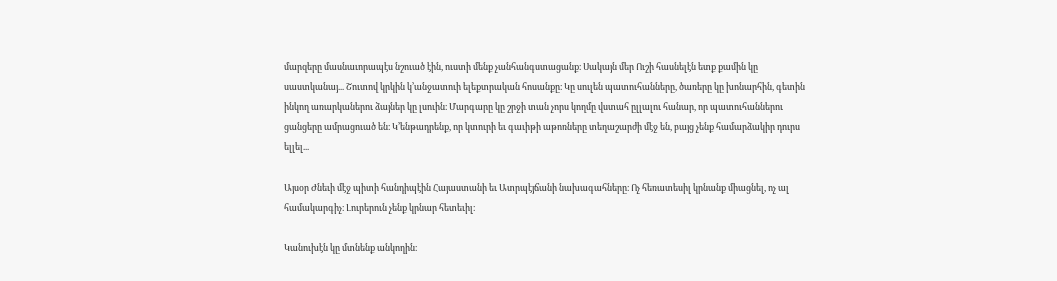մարզերը մասնաւորապէս նշուած էին, ուստի մենք չանհանգստացանք։ Սակայն մեր Ուշի հասնելէն ետք քամին կը սաստկանայ... Շուտով կրկին կ’անջատուի ելեքտրական հոսանքը։ Կը սուլեն պատուհանները, ծառերը կը խոնարհին, գետին ինկող առարկաներու ձայներ կը լսուին։ Մարգարը կը շրջի տան չորս կողմը վստահ ըլլալու հանար, որ պատուհաններու ցանցերը ամրացուած են։ Կ’ենթադրենք, որ կտուրի եւ գաւիթի աթոռները տեղաշարժի մէջ են, բայց չենք համարձակիր դուրս ելլել...

Այսօր Ժնեւի մէջ պիտի հանդիպէին Հայաստանի եւ Ատրպէյճանի նախագահները։ Ոչ հեռատեսիլ կրնանք միացնել, ոչ ալ համակարգիչ։ Լուրերուն չենք կրնար հետեւիլ։

Կանուխէն կը մտնենք անկողին։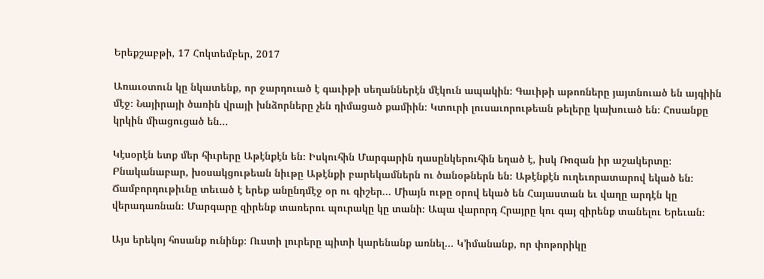Երեքշաբթի, 17 Հոկտեմբեր, 2017

Առաւօտուն կը նկատենք, որ ջարդուած է գաւիթի սեղաններէն մէկուն ապակին։ Գաւիթի աթոռները յայտնուած են այգիին մէջ։ Նայիրայի ծառին վրայի խնձորները չեն դիմացած քամիին։ Կտուրի լուսաւորութեան թելերը կախուած են։ Հոսանքը կրկին միացուցած են...

Կէսօրէն ետք մեր հիւրերը Աթէնքէն են։ Իսկուհին Մարգարին դասընկերուհին եղած է, իսկ Ռոզան իր աշակերտը։ Բնականաբար, խօսակցութեան նիւթը Աթէնքի բարեկամներն ու ծանօթներն են։ Աթէնքէն ուղեւորատարով եկած են։ Ճամբորդութիւնը տեւած է երեք անընդմէջ օր ու գիշեր... Միայն ութը օրով եկած են Հայաստան եւ վաղը արդէն կը վերադառնան։ Մարգարը զիրենք տառերու պուրակը կը տանի։ Ապա վարորդ Հրայրը կու գայ զիրենք տանելու Երեւան։

Այս երեկոյ հոսանք ունինք։ Ուստի լուրերը պիտի կարենանք առնել... Կ’իմանանք, որ փոթորիկը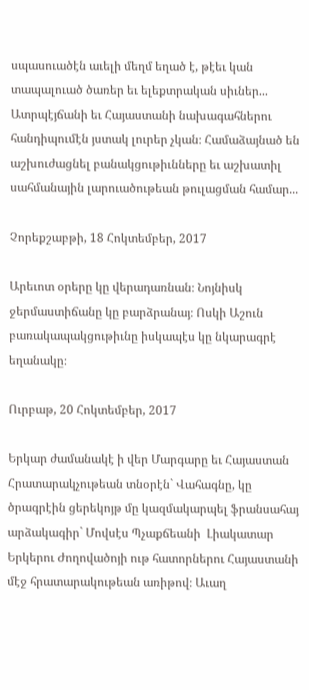սպասուածէն աւելի մեղմ եղած է, թէեւ կան տապալուած ծառեր եւ ելեքտրական սիւներ... Ատրպէյճանի եւ Հայաստանի նախագահներու հանդիպումէն յստակ լուրեր չկան։ Համաձայնած են աշխուժացնել բանակցութիւնները եւ աշխատիլ սահմանային լարուածութեան թուլացման համար...

Չորեքշաբթի, 18 Հոկտեմբեր, 2017

Արեւոտ օրերը կը վերադառնան։ Նոյնիսկ ջերմաստիճանը կը բարձրանայ։ Ոսկի Աշուն բառակապակցութիւնը իսկապէս կը նկարագրէ եղանակը։

Ուրբաթ, 20 Հոկտեմբեր, 2017

Երկար ժամանակէ ի վեր Մարգարը եւ Հայաստան Հրատարակչութեան տնօրէն` Վահագնը, կը ծրագրէին ցերեկոյթ մը կազմակարպել ֆրանսահայ արձակագիր` Մովսէս Պչաքճեանի  Լիակատար Երկերու Ժողովածոյի ութ հատորներու Հայաստանի մէջ հրատարակութեան առիթով։ Աւաղ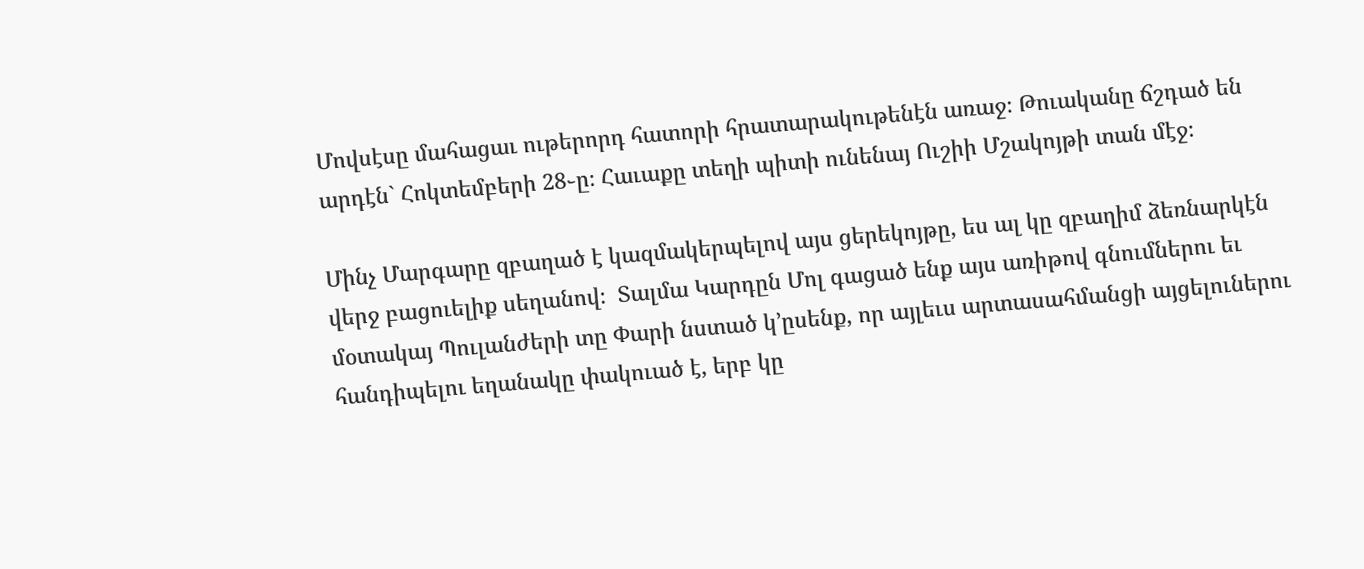Մովսէսը մահացաւ ութերորդ հատորի հրատարակութենէն առաջ։ Թուականը ճշդած են արդէն` Հոկտեմբերի 28֊ը։ Հաւաքը տեղի պիտի ունենայ Ուշիի Մշակոյթի տան մէջ։

Մինչ Մարգարը զբաղած է կազմակերպելով այս ցերեկոյթը, ես ալ կը զբաղիմ ձեռնարկէն վերջ բացուելիք սեղանով։  Տալմա Կարդըն Մոլ գացած ենք այս առիթով գնումներու եւ մօտակայ Պուլանժերի տը Փարի նստած կ’ըսենք, որ այլեւս արտասահմանցի այցելուներու հանդիպելու եղանակը փակուած է, երբ կը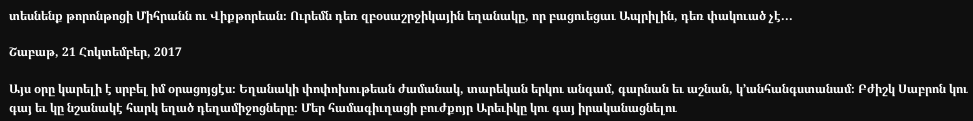տեսնենք թորոնթոցի Միհրանն ու Վիքթորեան։ Ուրեմն դեռ զբօսաշրջիկային եղանակը, որ բացուեցաւ Ապրիլին, դեռ փակուած չէ...

Շաբաթ, 21 Հոկտեմբեր, 2017

Այս օրը կարելի է սրբել իմ օրացոյցէս։ Եղանակի փոփոխութեան ժամանակ, տարեկան երկու անգամ, գարնան եւ աշնան, կ’անհանգստանամ։ Բժիշկ Սաբրոն կու գայ եւ կը նշանակէ հարկ եղած դեղամիջոցները։ Մեր համագիւղացի բուժքոյր Արեւիկը կու գայ իրականացնելու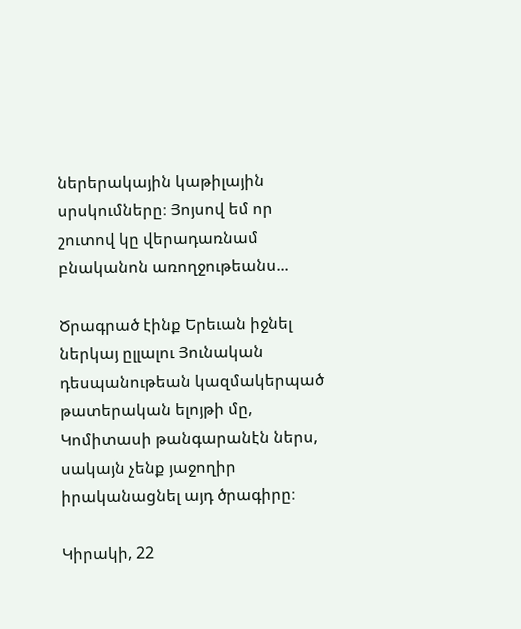ներերակային կաթիլային սրսկումները։ Յոյսով եմ որ շուտով կը վերադառնամ բնականոն առողջութեանս...

Ծրագրած էինք Երեւան իջնել ներկայ ըլլալու Յունական դեսպանութեան կազմակերպած թատերական ելոյթի մը, Կոմիտասի թանգարանէն ներս, սակայն չենք յաջողիր իրականացնել այդ ծրագիրը։

Կիրակի, 22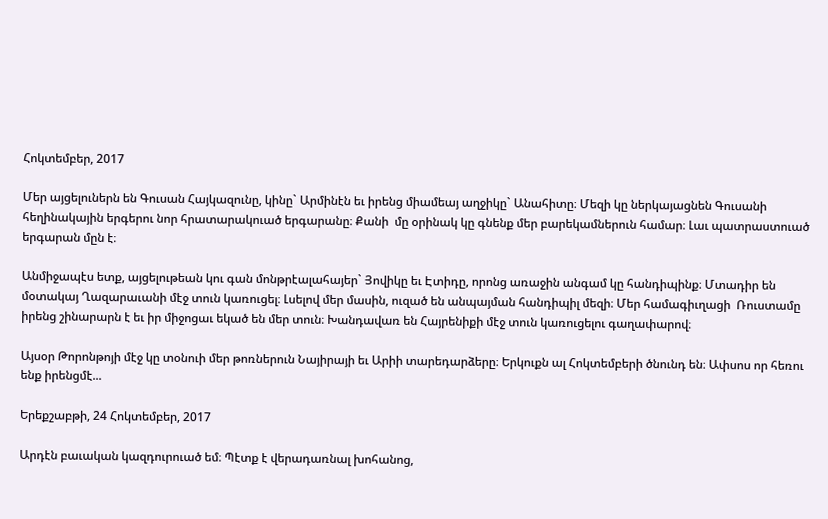Հոկտեմբեր, 2017

Մեր այցելուներն են Գուսան Հայկազունը, կինը` Արմինէն եւ իրենց միամեայ աղջիկը` Անահիտը։ Մեզի կը ներկայացնեն Գուսանի հեղինակային երգերու նոր հրատարակուած երգարանը։ Քանի  մը օրինակ կը գնենք մեր բարեկամներուն համար։ Լաւ պատրաստուած երգարան մըն է։

Անմիջապէս ետք, այցելութեան կու գան մոնթրէալահայեր` Յովիկը եւ Էտիդը, որոնց առաջին անգամ կը հանդիպինք։ Մտադիր են մօտակայ Ղազարաւանի մէջ տուն կառուցել։ Լսելով մեր մասին, ուզած են անպայման հանդիպիլ մեզի։ Մեր համագիւղացի  Ռուստամը իրենց շինարարն է եւ իր միջոցաւ եկած են մեր տուն։ Խանդավառ են Հայրենիքի մէջ տուն կառուցելու գաղափարով։

Այսօր Թորոնթոյի մէջ կը տօնուի մեր թոռներուն Նայիրայի եւ Արիի տարեդարձերը։ Երկուքն ալ Հոկտեմբերի ծնունդ են։ Ափսոս որ հեռու ենք իրենցմէ...

Երեքշաբթի, 24 Հոկտեմբեր, 2017

Արդէն բաւական կազդուրուած եմ։ Պէտք է վերադառնալ խոհանոց,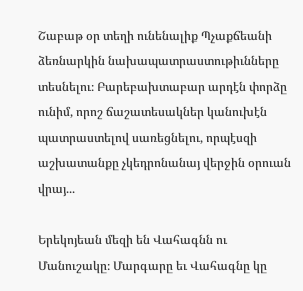Շաբաթ օր տեղի ունենալիք Պչաքճեանի ձեռնարկին նախապատրաստութիւնները տեսնելու։ Բարեբախտաբար արդէն փորձը ունիմ, որոշ ճաշատեսակներ կանուխէն պատրաստելով սառեցնելու, որպէսզի աշխատանքը չկեդրոնանայ վերջին օրուան վրայ...

Երեկոյեան մեզի են Վահագնն ու Մանուշակը։ Մարգարը եւ Վահագնը կը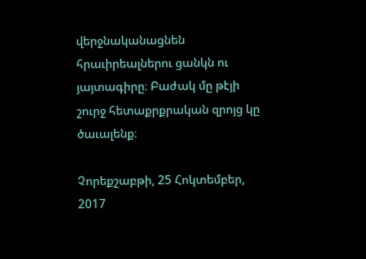վերջնականացնեն հրաւիրեալներու ցանկն ու յայտագիրը։ Բաժակ մը թէյի շուրջ հետաքրքրական զրոյց կը ծաւալենք։

Չորեքշաբթի, 25 Հոկտեմբեր, 2017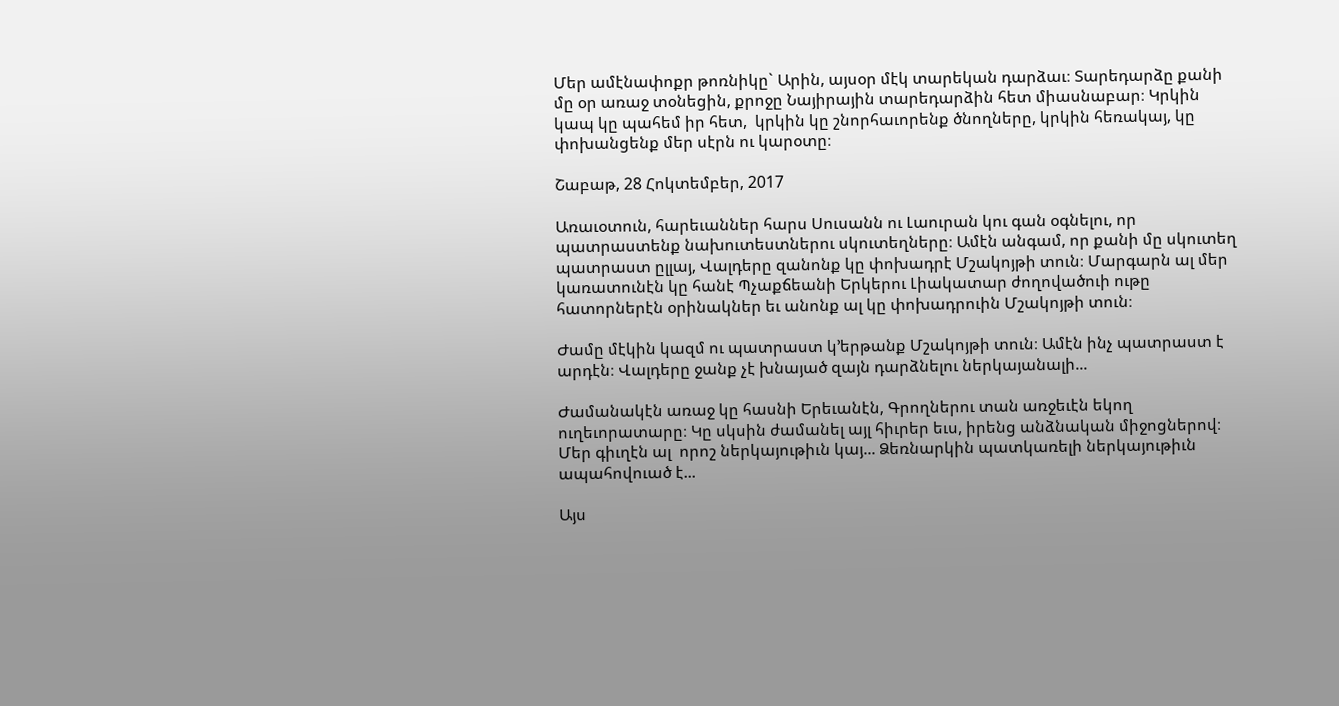Մեր ամէնափոքր թոռնիկը` Արին, այսօր մէկ տարեկան դարձաւ։ Տարեդարձը քանի մը օր առաջ տօնեցին, քրոջը Նայիրային տարեդարձին հետ միասնաբար։ Կրկին կապ կը պահեմ իր հետ,  կրկին կը շնորհաւորենք ծնողները, կրկին հեռակայ, կը փոխանցենք մեր սէրն ու կարօտը։

Շաբաթ, 28 Հոկտեմբեր, 2017

Առաւօտուն, հարեւաններ հարս Սուսանն ու Լաուրան կու գան օգնելու, որ պատրաստենք նախուտեստներու սկուտեղները։ Ամէն անգամ, որ քանի մը սկուտեղ պատրաստ ըլլայ, Վալդերը զանոնք կը փոխադրէ Մշակոյթի տուն։ Մարգարն ալ մեր կառատունէն կը հանէ Պչաքճեանի Երկերու Լիակատար ժողովածուի ութը հատորներէն օրինակներ եւ անոնք ալ կը փոխադրուին Մշակոյթի տուն։

Ժամը մէկին կազմ ու պատրաստ կ’երթանք Մշակոյթի տուն։ Ամէն ինչ պատրաստ է արդէն։ Վալդերը ջանք չէ խնայած զայն դարձնելու ներկայանալի...

Ժամանակէն առաջ կը հասնի Երեւանէն, Գրողներու տան առջեւէն եկող ուղեւորատարը։ Կը սկսին ժամանել այլ հիւրեր եւս, իրենց անձնական միջոցներով։ Մեր գիւղէն ալ  որոշ ներկայութիւն կայ... Ձեռնարկին պատկառելի ներկայութիւն ապահովուած է...

Այս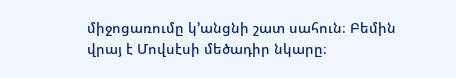միջոցառումը կ’անցնի շատ սահուն։ Բեմին վրայ է Մովսէսի մեծադիր նկարը։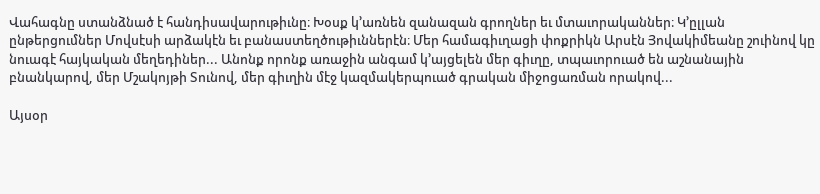Վահագնը ստանձնած է հանդիսավարութիւնը։ Խօսք կ’առնեն զանազան գրողներ եւ մտաւորականներ։ Կ’ըլլան ընթերցումներ Մովսէսի արձակէն եւ բանաստեղծութիւններէն։ Մեր համագիւղացի փոքրիկն Արսէն Յովակիմեանը շուինով կը նուագէ հայկական մեղեդիներ... Անոնք որոնք առաջին անգամ կ’այցելեն մեր գիւղը, տպաւորուած են աշնանային բնանկարով, մեր Մշակոյթի Տունով, մեր գիւղին մէջ կազմակերպուած գրական միջոցառման որակով...

Այսօր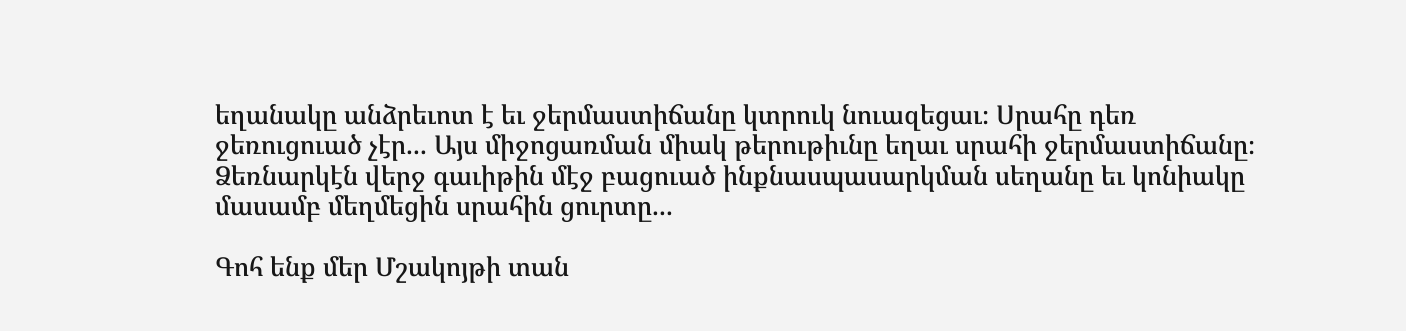եղանակը անձրեւոտ է եւ ջերմաստիճանը կտրուկ նուազեցաւ։ Սրահը դեռ ջեռուցուած չէր... Այս միջոցառման միակ թերութիւնը եղաւ սրահի ջերմաստիճանը։ Ձեռնարկէն վերջ գաւիթին մէջ բացուած ինքնասպասարկման սեղանը եւ կոնիակը մասամբ մեղմեցին սրահին ցուրտը...

Գոհ ենք մեր Մշակոյթի տան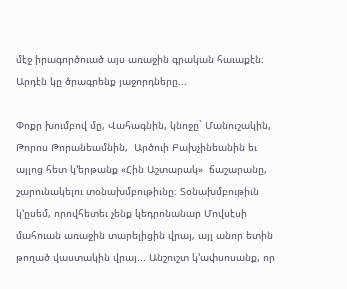մէջ իրագործուած այս առաջին գրական հաւաքէն։ Արդէն կը ծրագրենք յաջորդները...

Փոքր խումբով մը, Վահագնին, կնոջը` Մանուշակին, Թորոս Թորանեամնին,  Արծուի Բախչինեանին եւ այլոց հետ կ’երթանք «Հին Աշտարակ»  ճաշարանը, շարունակելու տօնախմբութիւնը։ Տօնախմբութիւն կ’ըսեմ, որովհետեւ չենք կեդրոնանար Մովսէսի մահուան առաջին տարելիցին վրայ, այլ անոր ետին թողած վաստակին վրայ... Անշուշտ կ’ափսոսանք, որ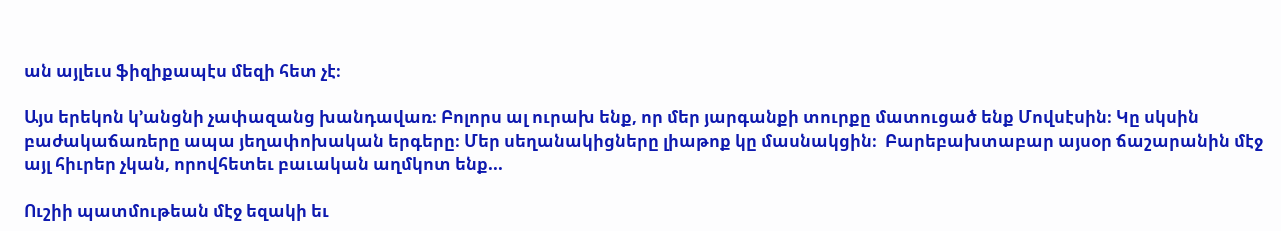ան այլեւս ֆիզիքապէս մեզի հետ չէ։

Այս երեկոն կ’անցնի չափազանց խանդավառ։ Բոլորս ալ ուրախ ենք, որ մեր յարգանքի տուրքը մատուցած ենք Մովսէսին։ Կը սկսին բաժակաճառերը ապա յեղափոխական երգերը։ Մեր սեղանակիցները լիաթոք կը մասնակցին։  Բարեբախտաբար այսօր ճաշարանին մէջ այլ հիւրեր չկան, որովհետեւ բաւական աղմկոտ ենք...

Ուշիի պատմութեան մէջ եզակի եւ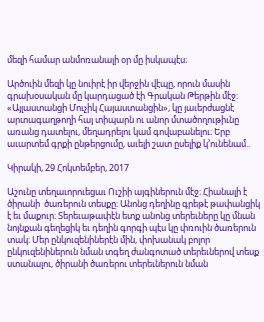մեզի համար անմոռանալի օր մը իսկապէս։

Արծուին մեզի կը նուիրէ իր վերջին վէպը, որուն մասին գրախօսական մը կարդացած էի Գրական Թերթին մէջ։ «Այլաստանցի Մուչիկ Հայաստանցին», կը յաւերժացնէ արտագաղթողի հայ տիպարն ու անոր մտածողութիւնը առանց դատելու, մեղադրելու կամ գովաբանելու։ Երբ աւարտեմ գրքի ընթերցումը, աւելի շատ ըսելիք կ’ունենամ..

Կիրակի, 29 Հոկտեմբեր, 2017

Աշունը տեղաւորուեցաւ Ուշիի այգիներուն մէջ։ Հիանալի է  ծիրանի  ծառերուն տեսքը։ Անոնց դեղինը գրեթէ թափանցիկ է եւ մաքուր։ Տերեւաթափէն ետք անոնց տերեւները կը մնան նոյնքան գեղեցիկ եւ դեղին գորգի պէս կը փռուին ծառերուն տակ։ Մեր ընկուզենիներէն մին, փոխանակ բոլոր ընկուզենիներուն նման տգեղ ժանգոտած տերեւներով տեսք ստանալու, ծիրանի ծառերու տերեւներուն նման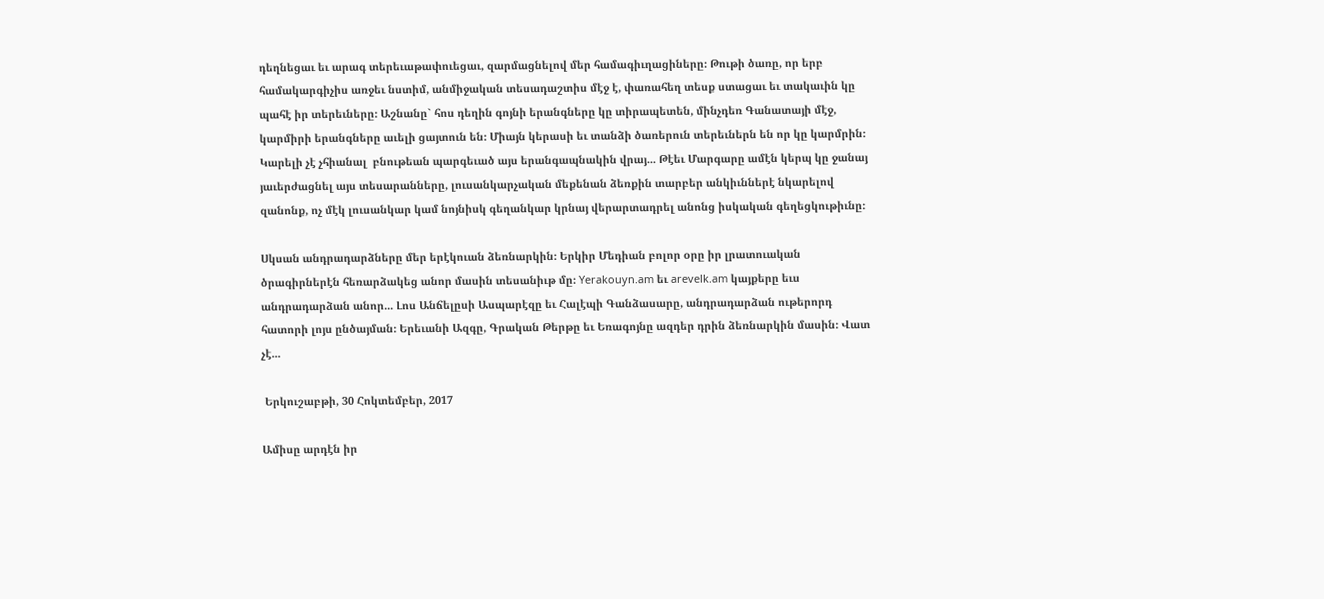դեղնեցաւ եւ արագ տերեւաթափուեցաւ, զարմացնելով մեր համագիւղացիները։ Թութի ծառը, որ երբ համակարգիչիս առջեւ նստիմ, անմիջական տեսադաշտիս մէջ է, փառահեղ տեսք ստացաւ եւ տակաւին կը պահէ իր տերեւները։ Աշնանը` հոս դեղին գոյնի երանգները կը տիրապետեն, մինչդեռ Գանատայի մէջ, կարմիրի երանգները աւելի ցայտուն են։ Միայն կերասի եւ տանձի ծառերուն տերեւներն են որ կը կարմրին։ Կարելի չէ չհիանալ  բնութեան պարգեւած այս երանգապնակին վրայ... Թէեւ Մարգարը ամէն կերպ կը ջանայ յաւերժացնել այս տեսարանները, լուսանկարչական մեքենան ձեռքին տարբեր անկիւններէ նկարելով զանոնք, ոչ մէկ լուսանկար կամ նոյնիսկ գեղանկար կրնայ վերարտադրել անոնց իսկական գեղեցկութիւնը։

Սկսան անդրադարձները մեր երէկուան ձեռնարկին։ Երկիր Մեդիան բոլոր օրը իր լրատուական ծրագիրներէն հեռարձակեց անոր մասին տեսանիւթ մը։ Yerakouyn.am եւ arevelk.am կայքերը եւս անդրադարձան անոր... Լոս Անճելըսի Ասպարէզը եւ Հալէպի Գանձասարը, անդրադարձան ութերորդ հատորի լոյս ընծայման։ Երեւանի Ազգը, Գրական Թերթը եւ Եռագոյնը ազդեր դրին ձեռնարկին մասին։ Վատ չէ...

 Երկուշաբթի, 30 Հոկտեմբեր, 2017

Ամիսը արդէն իր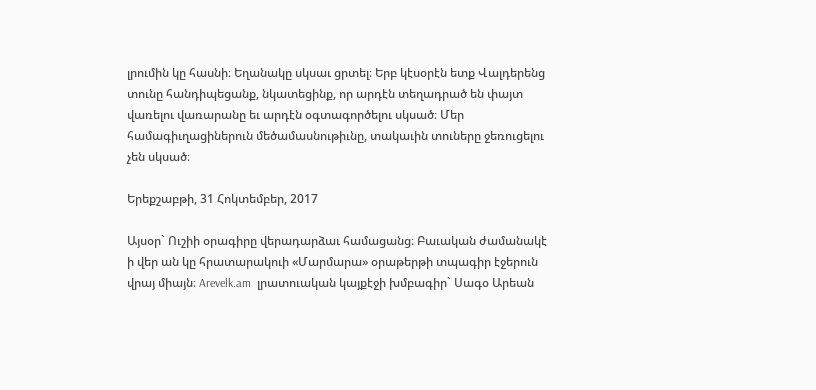լրումին կը հասնի։ Եղանակը սկսաւ ցրտել։ Երբ կէսօրէն ետք Վալդերենց տունը հանդիպեցանք, նկատեցինք, որ արդէն տեղադրած են փայտ վառելու վառարանը եւ արդէն օգտագործելու սկսած։ Մեր համագիւղացիներուն մեծամասնութիւնը, տակաւին տուները ջեռուցելու չեն սկսած։

Երեքշաբթի, 31 Հոկտեմբեր, 2017

Այսօր` Ուշիի օրագիրը վերադարձաւ համացանց։ Բաւական ժամանակէ ի վեր ան կը հրատարակուի «Մարմարա» օրաթերթի տպագիր էջերուն վրայ միայն։ Arevelk.am  լրատուական կայքէջի խմբագիր` Սագօ Արեան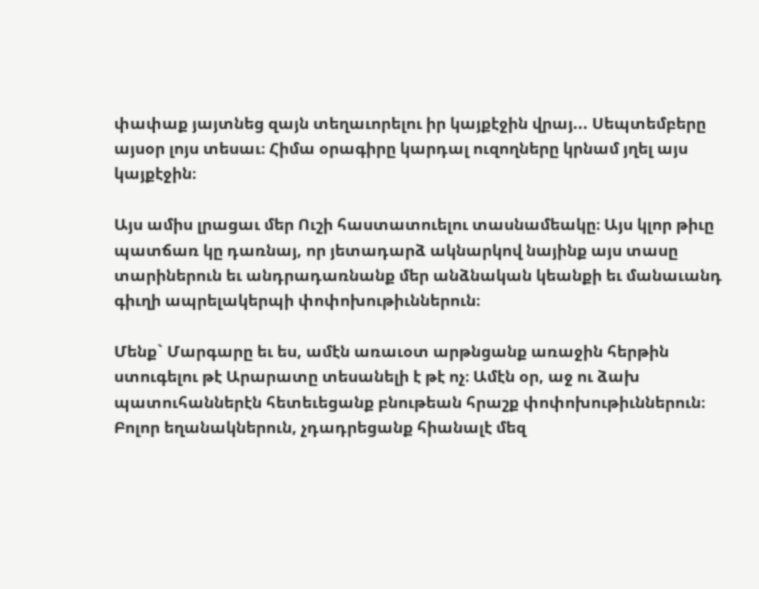փափաք յայտնեց զայն տեղաւորելու իր կայքէջին վրայ... Սեպտեմբերը այսօր լոյս տեսաւ։ Հիմա օրագիրը կարդալ ուզողները կրնամ յղել այս կայքէջին։

Այս ամիս լրացաւ մեր Ուշի հաստատուելու տասնամեակը։ Այս կլոր թիւը պատճառ կը դառնայ, որ յետադարձ ակնարկով նայինք այս տասը տարիներուն եւ անդրադառնանք մեր անձնական կեանքի եւ մանաւանդ գիւղի ապրելակերպի փոփոխութիւններուն։

Մենք` Մարգարը եւ ես, ամէն առաւօտ արթնցանք առաջին հերթին ստուգելու թէ Արարատը տեսանելի է թէ ոչ։ Ամէն օր, աջ ու ձախ պատուհաններէն հետեւեցանք բնութեան հրաշք փոփոխութիւններուն։ Բոլոր եղանակներուն, չդադրեցանք հիանալէ մեզ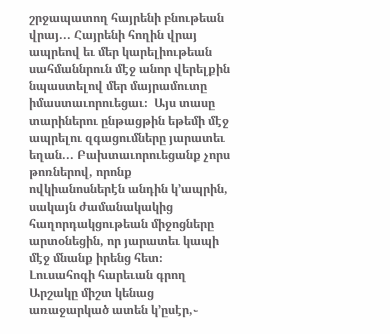շրջապատող հայրենի բնութեան վրայ... Հայրենի հողին վրայ ապրեով եւ մեր կարելիութեան սահմաննրուն մէջ անոր վերելքին նպաստելով մեր մայրամուտը իմաստաւորուեցաւ։  Այս տասը տարիներու ընթացթին եթեմի մէջ ապրելու զգացումները յարատեւ եղան... Բախտաւորուեցանք չորս թոռներով, որոնք ովկիանոսներէն անդին կ’ապրին, սակայն ժամանակակից հաղորդակցութեան միջոցները արտօնեցին, որ յարատեւ կապի մէջ մնանք իրենց հետ։ Լուսահոգի հարեւան գրող Արշակը միշտ կենաց առաջարկած ատեն կ’ըսէր,֊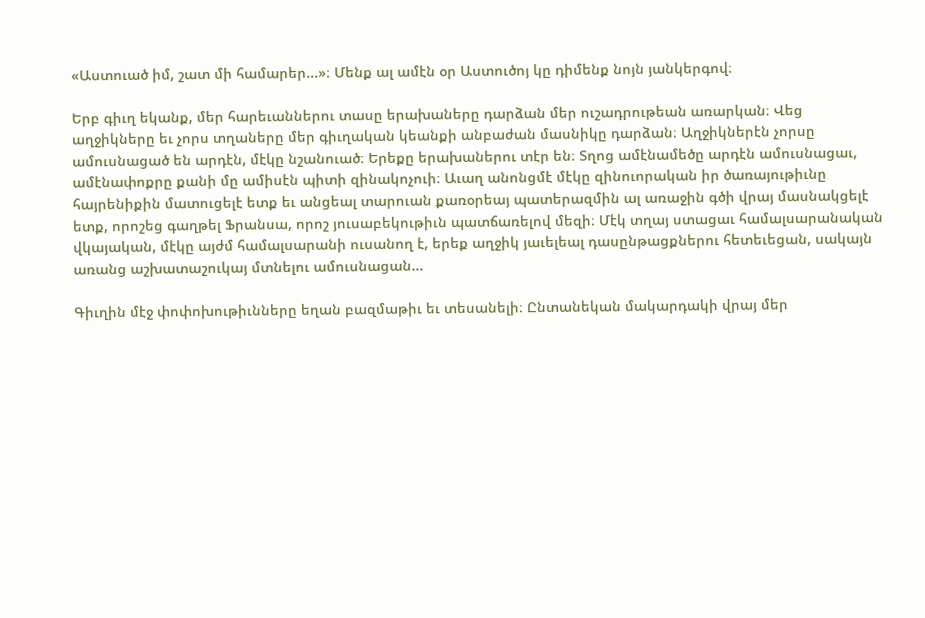«Աստուած իմ, շատ մի համարեր...»։ Մենք ալ ամէն օր Աստուծոյ կը դիմենք նոյն յանկերգով։

Երբ գիւղ եկանք, մեր հարեւաններու տասը երախաները դարձան մեր ուշադրութեան առարկան։ Վեց աղջիկները եւ չորս տղաները մեր գիւղական կեանքի անբաժան մասնիկը դարձան։ Աղջիկներէն չորսը ամուսնացած են արդէն, մէկը նշանուած։ Երեքը երախաներու տէր են։ Տղոց ամէնամեծը արդէն ամուսնացաւ, ամէնափոքրը քանի մը ամիսէն պիտի զինակոչուի։ Աւաղ անոնցմէ մէկը զինուորական իր ծառայութիւնը հայրենիքին մատուցելէ ետք եւ անցեալ տարուան քառօրեայ պատերազմին ալ առաջին գծի վրայ մասնակցելէ ետք, որոշեց գաղթել Ֆրանսա, որոշ յուսաբեկութիւն պատճառելով մեզի։ Մէկ տղայ ստացաւ համալսարանական վկայական, մէկը այժմ համալսարանի ուսանող է, երեք աղջիկ յաւելեալ դասընթացքներու հետեւեցան, սակայն առանց աշխատաշուկայ մտնելու ամուսնացան...

Գիւղին մէջ փոփոխութիւնները եղան բազմաթիւ եւ տեսանելի։ Ընտանեկան մակարդակի վրայ մեր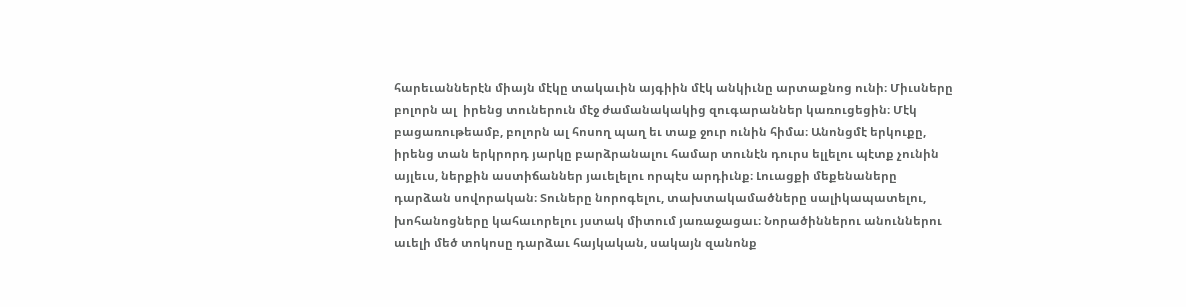հարեւաններէն միայն մէկը տակաւին այգիին մէկ անկիւնը արտաքնոց ունի։ Միւսները բոլորն ալ  իրենց տուներուն մէջ ժամանակակից զուգարաններ կառուցեցին։ Մէկ բացառութեամբ, բոլորն ալ հոսող պաղ եւ տաք ջուր ունին հիմա։ Անոնցմէ երկուքը, իրենց տան երկրորդ յարկը բարձրանալու համար տունէն դուրս ելլելու պէտք չունին այլեւս, ներքին աստիճաններ յաւելելու որպէս արդիւնք։ Լուացքի մեքենաները դարձան սովորական։ Տուները նորոգելու, տախտակամածները սալիկապատելու, խոհանոցները կահաւորելու յստակ միտում յառաջացաւ։ Նորածիններու անուններու աւելի մեծ տոկոսը դարձաւ հայկական, սակայն զանոնք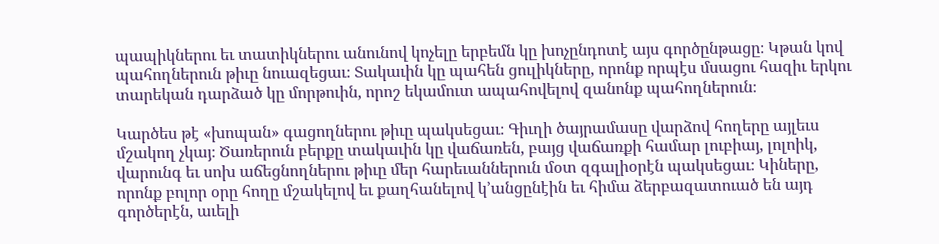պապիկներու եւ տատիկներու անունով կոչելը երբեմն կը խոչընդոտէ այս գործընթացը։ Կթան կով պահողներուն թիւը նուազեցաւ։ Տակաւին կը պահեն ցուլիկները, որոնք որպէս մսացու հազիւ երկու տարեկան դարձած կը մորթուին, որոշ եկամուտ ապահովելով զանոնք պահողներուն։

Կարծես թէ «խոպան» գացողներու թիւը պակսեցաւ։ Գիւղի ծայրամասը վարձով հողերը այլեւս մշակող չկայ։ Ծառերուն բերքը տակաւին կը վաճառեն, բայց վաճառքի համար լուբիայ, լոլոիկ, վարունգ եւ սոխ աճեցնողներու թիւը մեր հարեւաններուն մօտ զգալիօրէն պակսեցաւ։ Կիները, որոնք բոլոր օրը հողը մշակելով եւ քաղհանելով կ’անցընէին եւ հիմա ձերբազատուած են այդ գործերէն, աւելի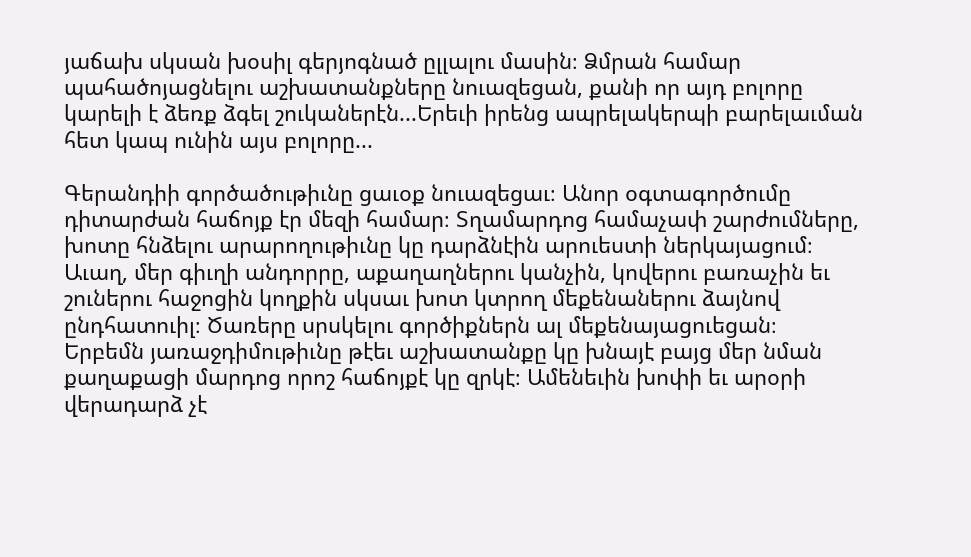յաճախ սկսան խօսիլ գերյոգնած ըլլալու մասին։ Ձմրան համար պահածոյացնելու աշխատանքները նուազեցան, քանի որ այդ բոլորը կարելի է ձեռք ձգել շուկաներէն...Երեւի իրենց ապրելակերպի բարելաւման հետ կապ ունին այս բոլորը...

Գերանդիի գործածութիւնը ցաւօք նուազեցաւ։ Անոր օգտագործումը դիտարժան հաճոյք էր մեզի համար։ Տղամարդոց համաչափ շարժումները, խոտը հնձելու արարողութիւնը կը դարձնէին արուեստի ներկայացում։ Աւաղ, մեր գիւղի անդորրը, աքաղաղներու կանչին, կովերու բառաչին եւ շուներու հաջոցին կողքին սկսաւ խոտ կտրող մեքենաներու ձայնով ընդհատուիլ։ Ծառերը սրսկելու գործիքներն ալ մեքենայացուեցան։  Երբեմն յառաջդիմութիւնը թէեւ աշխատանքը կը խնայէ բայց մեր նման քաղաքացի մարդոց որոշ հաճոյքէ կը զրկէ։ Ամենեւին խոփի եւ արօրի վերադարձ չէ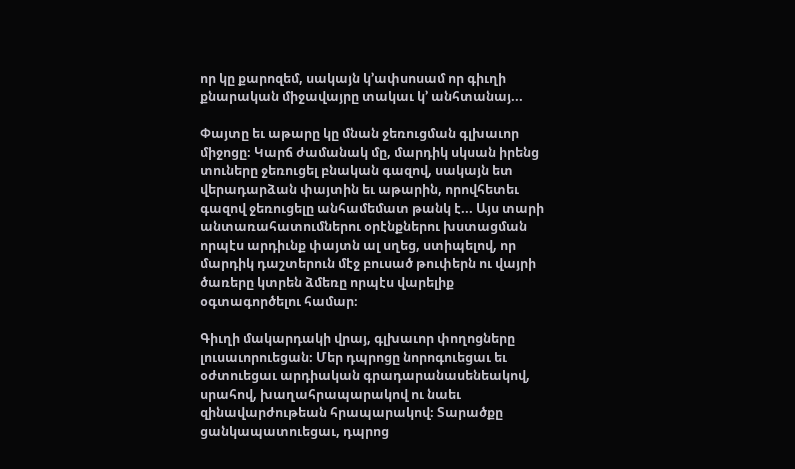որ կը քարոզեմ, սակայն կ’ափսոսամ որ գիւղի քնարական միջավայրը տակաւ կ’ անհտանայ...

Փայտը եւ աթարը կը մնան ջեռուցման գլխաւոր միջոցը։ Կարճ ժամանակ մը, մարդիկ սկսան իրենց տուները ջեռուցել բնական գազով, սակայն ետ վերադարձան փայտին եւ աթարին, որովհետեւ գազով ջեռուցելը անհամեմատ թանկ է... Այս տարի անտառահատումներու օրէնքներու խստացման որպէս արդիւնք փայտն ալ սղեց, ստիպելով, որ մարդիկ դաշտերուն մէջ բուսած թուփերն ու վայրի ծառերը կտրեն ձմեռը որպէս վարելիք օգտագործելու համար։

Գիւղի մակարդակի վրայ, գլխաւոր փողոցները լուսաւորուեցան։ Մեր դպրոցը նորոգուեցաւ եւ օժտուեցաւ արդիական գրադարանասենեակով, սրահով, խաղահրապարակով ու նաեւ զինավարժութեան հրապարակով։ Տարածքը ցանկապատուեցաւ, դպրոց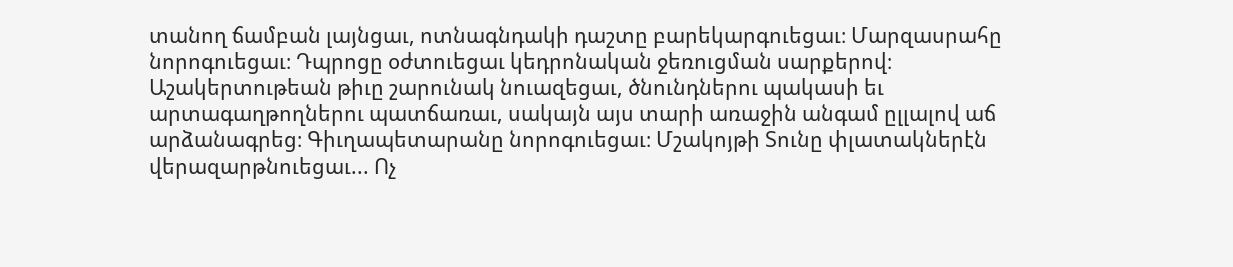տանող ճամբան լայնցաւ, ոտնագնդակի դաշտը բարեկարգուեցաւ։ Մարզասրահը նորոգուեցաւ։ Դպրոցը օժտուեցաւ կեդրոնական ջեռուցման սարքերով։ Աշակերտութեան թիւը շարունակ նուազեցաւ, ծնունդներու պակասի եւ արտագաղթողներու պատճառաւ, սակայն այս տարի առաջին անգամ ըլլալով աճ արձանագրեց։ Գիւղապետարանը նորոգուեցաւ։ Մշակոյթի Տունը փլատակներէն վերազարթնուեցաւ... Ոչ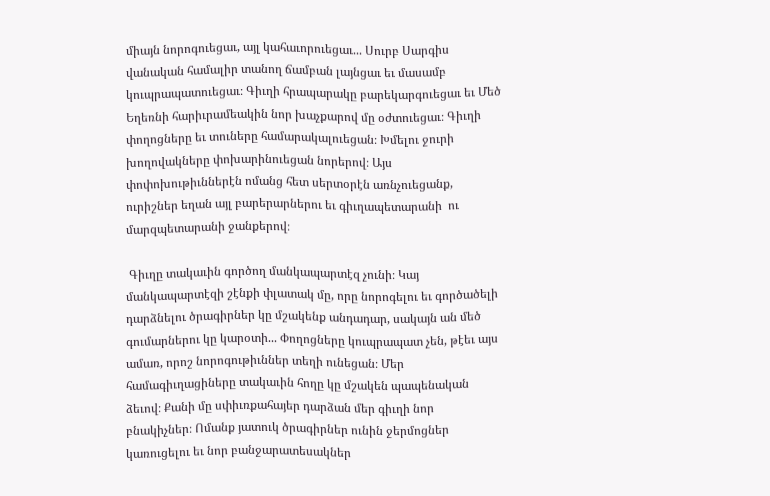միայն նորոգուեցաւ, այլ կահաւորուեցաւ... Սուրբ Սարգիս վանական համալիր տանող ճամբան լայնցաւ եւ մասամբ կուպրապատուեցաւ։ Գիւղի հրապարակը բարեկարգուեցաւ եւ Մեծ Եղեռնի հարիւրամեակին նոր խաչքարով մը օժտուեցաւ։ Գիւղի փողոցները եւ տուները համարակալուեցան։ Խմելու ջուրի խողովակները փոխարինուեցան նորերով։ Այս փոփոխութիւններէն ոմանց հետ սերտօրէն առնչուեցանք, ուրիշներ եղան այլ բարերարներու եւ գիւղապետարանի  ու մարզպետարանի ջանքերով։

 Գիւղը տակաւին գործող մանկապարտէզ չունի։ Կայ մանկապարտէզի շէնքի փլատակ մը, որը նորոգելու եւ գործածելի դարձնելու ծրագիրներ կը մշակենք անդադար, սակայն ան մեծ գումարներու կը կարօտի... Փողոցները կուպրապատ չեն, թէեւ այս ամառ, որոշ նորոգութիւններ տեղի ունեցան։ Մեր համագիւղացիները տակաւին հողը կը մշակեն պապենական ձեւով։ Քանի մը սփիւռքահայեր դարձան մեր գիւղի նոր բնակիչներ։ Ոմանք յատուկ ծրագիրներ ունին ջերմոցներ կառուցելու եւ նոր բանջարատեսակներ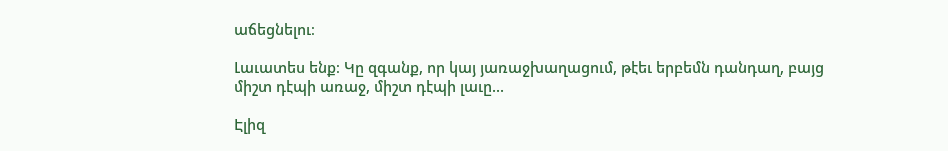աճեցնելու։

Լաւատես ենք։ Կը զգանք, որ կայ յառաջխաղացում, թէեւ երբեմն դանդաղ, բայց միշտ դէպի առաջ, միշտ դէպի լաւը...

Էլիզ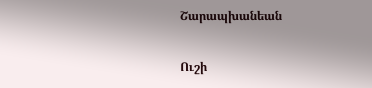Շարապխանեան

Ուշի